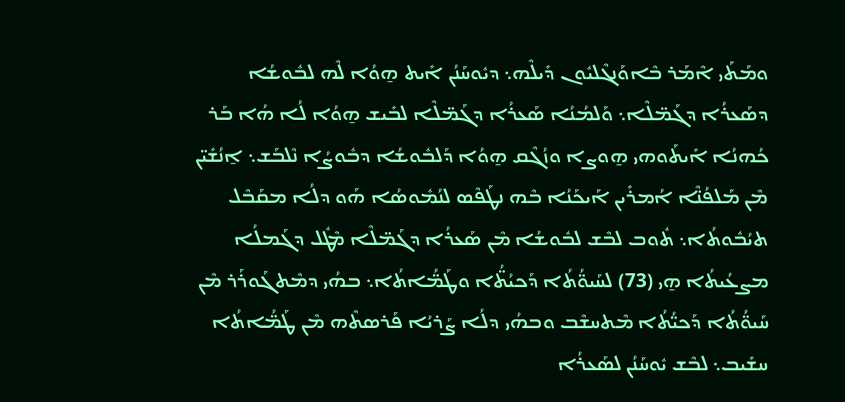ܘܡܰܬܰܝ ܐܶܡܰܪ ܒܶܐܘܰܢܓܶܠܝܽܘܢ ܕܺܝܠܶܗ܆ ܕܝܽܘܚܰܢܳܢ ܐܺܝܬ ܗ̱ܘܳܐ ܠܶܗ ܠܒܽܘܫܳܐ ܕܣܰܥܪܳܐ ܕܓܰܡ̈ܠܶܐ܆ ܘܰܠܡܳܢܳܐ ܣܰܥܪܳܐ ܕܓܰܡ̈ܠܶܐ ܠܒܺܝܫ ܗ̱ܘܳܐ ܠܳܐ ܗܳܐ ܒܰܪ ܟܳܗܢܳܐ ܐܺܝܬܰܘܗܝ ܗ̱ܘܨܐ ܘܙܳܓܶܩ ܗ̱ܘܳܐ ܕܰܠܒܽܘܫܳܐ ܕܒܽܘܨܳܐ ܢܶܠܒܰܫ܆ ܐ̱ܢܳܫܺܝ̈ܢ ܡܶܢ ܡܰܠܦܳܢ̈ܶܐ ܐܳܡܪܺܝܢ ܐܰܝܟܰܢܳܐ ܒܶܗ ܢܛܰܦܶܣ ܠܢܳܡܽܘܣܳܐ ܗܰܘ ܕܠܳܐ ܡܩܰܒܶܠ ܬܝܳܒܽܘܬܳܐ܆ ܬܽܘܒ ܠܒܶܫ ܠܒܽܘܫܳܐ ܡܶܢ ܣܰܥܪܳܐ ܕܓܰܡ̈ܠܶܐ ܡܶܛܽܠ ܕܓܰܡܠܳܐ ܡܨܥܳܝܬܳܐ ܗ̱ܝ (73) ܠܚܰܝܘ̈ܳܬܳܐ ܕܰܟܝܳܬ̈ܳܐ ܘܛܰܡ̈ܳܐܬܳܐ܆ ܒܗܳܝ ܕܡܶܬܓܰܘܪܰܪ ܡܶܢ ܚܰܝܘ̈ܳܬܳܐ ܕܰܟܝ̈ܳܬܳܐ ܡܶܬܚܫܶܒ ܘܒܗܳܝ ܕܠܳܐ ܨܰܪܝܳܐ ܦܰܪܣܬܶܗ ܡܶܢ ܛܰܡ̈ܳܐܬܳܐ ܚܫܺܝܒ܆ ܠܒܶܫ ܝܽܘܚܰܢܳܢ ܠܣܰܥܪܳܐ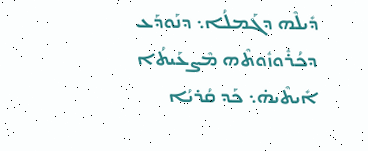ܕܺܝܠܶܗ ܕܓܰܡܠܳܐ܆ ܕܢܰܘܕܰܥ ܕܟܳܪܽܘܙܽܘܬܶܗ ܡܶܨܥܰܝܬܳܐ ܐܺܝܬܶܝܗ̇܆ ܟܰܕ ܩܳܪܝܳܐ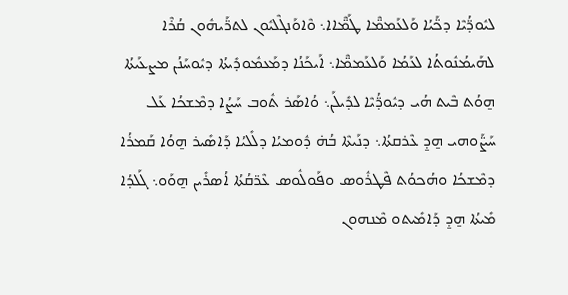ܠܝܽܘܕ̈ܳܝܶܐ ܕܟ̈ܰܝܳܐ ܘܰܠܥܰܡܡ̈ܶܐ ܛܰܡ̈ܶܐܐ܆ ܘܶܐܘܰܢܓܶܠܝܽܘܢ ܠܬܪ̈ܰܝܗܽܘܢ ܩܳܪܶܐ ܠܗܰܝܡܳܢܽܘܬܳܐ ܠܥܰܡܳܐ ܘܰܠܥܰܡܡ̈ܶܐ܆ ܐܰܝܟܰܢܳܐ ܕܡܰܥܡܽܘܕܺܝܬܳܐ ܕܝܽܘܚܰܢܳܢ ܡܨܥܰܝܬܳܐ ܗ̱ܘܳܬ ܒܶܝܬ ܗܳܝ ܕܝܽܘܕ̈ܳܝܶܐ ܠܕܺܝܠܰܢ܆ ܘܳܐܣܰܪ ܬܽܘܒ ܚܰܨܳܐ ܕܡܶܫܟܳܐ ܥܰܠ ܚܰܨ̈ܰܘܗܝ ܗ̱ܕ̱ ܥܶܪܩܬܳܐ܆ ܕܢܰܝܬܶܐ ܒܳܗ̇ ܕܽܘܡܝܳܐ ܕܠܺܠܝܳܐ ܕܰܐܣܺܝܪ ܗ̱ܘܳܐ ܩܰܡܪܳܐ ܕܡܶܫܟܳܐ ܘܗܳܟܘܳܬ ܦܶܛܪܽܘܣ ܘܦܰܘܠܽܘܣ ܥܶܪ̈ܩܳܬܳܐ ܐܳܣܪܺܝܢ ܗ̱ܘܰܘ܆ ܓܰܠܕܳܐ ܡܺܝܬܳܐ ܗ̱ܕ̱ ܕܰܐܡܺܝܬܘ ܡܶܢܗܘܢ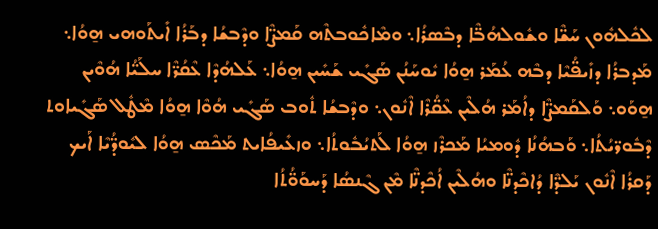ܠܟܽܠܗܽܘܢ ܚܰܫ̈ܶܐ ܘܫܽܘܠܗܳܒ̈ܶܐ ܕܒܶܣܪܳܐ܆ ܘܡܶܐܟܽܘܒܬܶܗ ܩܰܡܨ̈ܶܐ ܘܕܶܒܫܳܐ ܕܒܰܪܳܐ ܐܺܝܬܰܘܗܝ ܗ̱ܘܳܐ܆ ܡܰܕܒܪܳܐ ܕܙܺܝܦ̈ܳܝܶܐ ܕܒܶܗ ܥܳܡܰܪ ܗ̱ܘܳܐ ܝܽܘܚܰܢܳܢ ܣܰܓܺܝ ܫܰܚܺܝܢ ܗ̱ܘܳܐ܆ ܥܰܠܗܳܕܶܐ ܥܶܩܳܪ̈ܶܐ ܚܠܰܝ̈ܳܐ ܗܳܘܶܝܢ ܗ̱ܘܰܘ܆ ܘܰܠܩܰܡܨ̈ܶܐ ܕܐܳܡܰܪ ܗܳܠܶܝܢ ܥܶܩ̈ܳܪܶܐ ܐܶܢܽܘܢ܆ ܘܕܶܒܫܳܐ ܬܽܘܒ ܣܰܓܺܝ ܗܳܘܶܐ ܗ̱ܘܳܐ ܡܶܛܽܠ ܣܰܓܺܝܐܘܬ ܕܶܒܽܘܪ̈ܝܳܬܳܐ܆ ܘܰܒܗܳܢܳܐ ܕܽܘܡܝܳܐ ܡܰܟܪܶܙ ܗ̱ܘܳܐ ܠܰܬܝܳܒܽܘܬܳܐ܆ ܘܙܥܺܝܦܳܐܝܬ ܡܰܟܶܣ ܗ̱ܘܳܐ ܠܝܽܘܕ̈ܳܝܶܐ ܐܰܝܟ ܕܰܩܪܳܐ ܐܶܢܽܘܢ ܝܰܠܕ̈ܶܐ ܕܳܐܟܶܕܢ̈ܶܐ ܘܗܳܠܶܝܢ ܐܳܟܶܕܢ̈ܶܐ ܡܶܢ ܓܶܢܣܳܐ ܕܰܚܘܰܘ̈ܳܬܳܐ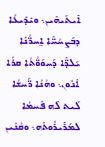ܐܺܝܬܰܝܗܶܝܢ܆ ܘܝܺܕܺܝܥܳܐ ܕܒܰܨܚܳܚ̈ܶܐ ܐ̱ܚܪ̈ܳܢܶܐ ܝܰܠܕ̈ܶܐ ܕܰܚܘܰܘ̈ܳܬܳܐ ܩܪܳܐ ܐܶܢܽܘܢ܆ ܘܗܳܢܳܐ ܪ̈ܰܚܫܳܐ ܠܰܝܬ ܠܶܗ ܦܶܚܡܳܐ ܠܡܰܪܺܝܪܽܘܬܶܗ܆ ܘܩܳܢܶܝܢ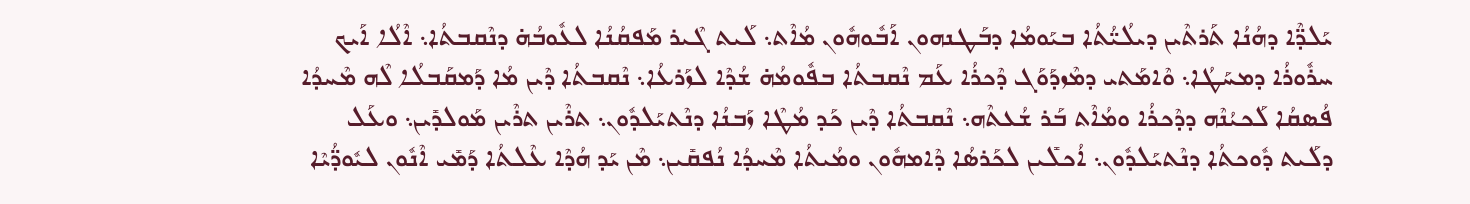ܝܰܠܕ̈ܶܐ ܕܗܳܢܳܐ ܬܰܪܬܶܝܢ ܕܝܠܳܝ̈ܳܬܳܐ ܒܝܰܘܡܳܐ ܕܒܰܛܢܗܘܢ ܐܰܒܽܘܗܽܘܢ ܡܳܐܶܬ܆ ܠܰܝܬ ܓܶܝܪ ܡܰܦܩܳܢܳܐ ܠܥܽܘܒܳܗ̇ ܕܢܶܩܒܬܳܐ܆ ܐܶܠܳܐ ܐܰܝܟ ܚܪܽܘܪܳܐ ܕܡܚܰܛܳܐ܆ ܘܶܐܡܰܬܝ ܕܡܶܙܕܰܘܰܓ ܕܶܟܪܳܐ ܥܰܡ ܢܶܩܒܬܳܐ ܒܦܽܘܡܳܗ̇ ܫܳܕܶܐ ܠܙܰܪܥܳܐ܆ ܢܶܩܒܬܳܐ ܕܶܝܢ ܡܳܐ ܕܰܡܩܰܒܠܳܐ ܠܶܗ ܡܶܚܕܳܐ ܦܳܣܩܳܐ ܠܰܟܝܳܢܶܗ ܕܕܶܟܪܳܐ ܘܡܳܐܶܬ ܒܰܪ ܫܳܥܬܶܗ܆ ܢܶܩܒܬܳܐ ܕܶܝܢ ܟܰܕ ܡܳܛܶܐ ܙܰܒܢܳܐ ܕܢܶܬܝܰܠܕܽܘܢ܆ ܬܪܶܝܢ ܬܪܶܝܢ ܡܰܘܠܕܺܝܢ܆ ܘܥܰܠ ܕܠܰܝܬ ܕܽܘܟܬܳܐ ܕܢܶܬܝܰܠܕܽܘܢ܆ ܐܳܟܠܺܝܢ ܠܟܰܪܣܳܐ ܕܶܐܡܗܽܘܢ ܘܡܳܝܬܳܐ ܡܶܚܕܳܐ ܢܳܦܩܺܝܢ܆ ܡܶܢ ܝܰܕ ܗܳܕܶܐ ܥܶܠܬܳܐ ܕܰܡܺܝ ܐܶܢܽܘܢ ܠܝܽܘܕ̈ܳܝܶܐ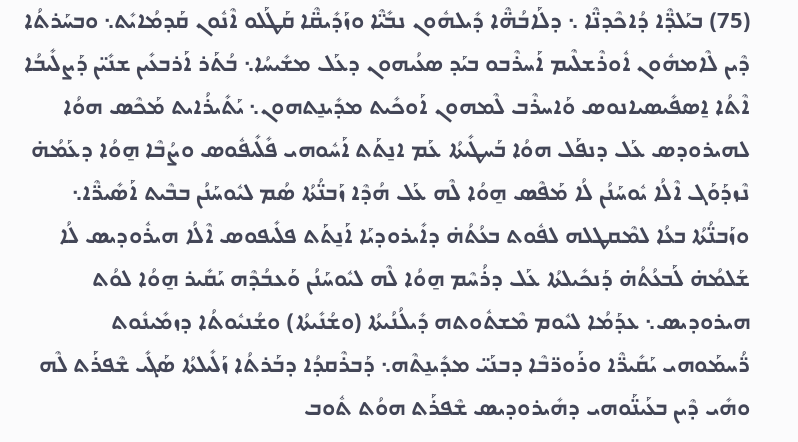(75) ܒܝܰܠܕ̈ܶܐ ܕܳܐܟܶܕܢ̈ܶܐ ܆ ܕܠܰܐܒܳܗ̈ܶܐ ܕܺܝܠܗܽܘܢ ܢܒܺܝ̈ܶܐ ܘܙܰܕܺܝܩ̈ܶܐ ܩܰܛܰܠܘ ܐܶܢܽܘܢ ܩܰܕܡܳܐܝܺܬ܆ ܘܒܚܰܪܬܳܐ ܕܶܝܢ ܠܶܐܡܗܽܘܢ ܐܽܘܪܶܫܠܶܝܡ ܐܰܚܪܶܒܘ ܒܝܰܕ ܣܥܳܝܗܘܢ ܕܥܰܠ ܡܫܺܝܚܳܐ܆ ܒܳܬܰܪ ܐܰܪܒܥܺܝܢ ܫܢܺܝ̈ܢ ܕܰܨܠܺܝܒܳܐ ܐܶܬܳܐ ܐ̱ܣܦܺܝܣܝܐܢܘܣ ܘܰܐܚܪܶܒ ܠܶܡܗܘܢ ܐܰܘܟܺܝܬ ܡܕܺܝܢ̱ܬܗܘܢ܆ ܝܰܬܺܝܪܳܐܝܬ ܡܰܟܶܣ ܗܘܳܐ ܠܗܝܪܘܕܣ ܥܰܠ ܕܢܦܰܠ ܗܘܳܐ ܒܰܚܛܺܝܬܳܐ ܥܰܡ ܐܢ̱ܬܰܬ ܐܰܚܽܘܗܝ ܦܺܠܺܝܦܽܘܣ ܘܨܳܒܶܐ ܗ̱ܘܳܐ ܕܥܰܡܳܗ̇ ܢܶܙܕܰܘܰܓ ܐܶܠܳܐ ܝܽܘܚܰܢܳܢ ܠܳܐ ܡܰܦܶܣ ܗ̱ܘܳܐ ܠܶܗ ܥܰܠ ܗܳܕܶܐ ܙܰܒܢ̈ܳܬܳܐ ܣܳܡ ܠܝܽܘܚܰܢܳܢ ܒܒܶܝܬ ܐܰܣܺܝܪ̈ܶܐ܆ ܘܙܰܒܢ̈ܳܬܳܐ ܒܥܳܐ ܠܡܶܩܛܠܗ ܠܦܽܘܬ ܒܥܳܬܳܗ̇ ܕܐܺܝܪܘܕܝܰܐ ܐܰܢ̱ܬܰܬ ܦܠܺܝܦܘܣ ܐܶܠܳܐ ܗܝܪܽܘܕܝܣ ܠܳܐ ܫܰܠܡܳܗ̇ ܠܰܒܥܳܬܳܗ̇ ܕܰܢܟܺܝܠܬܳܐ ܥܰܠ ܕܪܳܚܶܡ ܗ̱ܘܳܐ ܠܶܗ ܠܝܽܘܚܰܢܳܢ ܘܰܥܒܳܕܶܗ ܝܰܩܺܝܪ ܗ̱ܘܳܐ ܠܘܳܬ ܗܝܪܘܕܝܣ܆ ܥܕܰܡܳܐ ܠܝܽܘܡ ܡܶܫܬܽܘܬܗ ܕܺܝܠܳܢܳܝܬܳܐ (ܘܫܳܢܺܝܬܳܐ) ܘܫܳܢܝܽܘܬܳܐ ܕܙܡܺܝܢܽܘܬ ܪ̈ܳܚܡܰܘܗܝ ܝܰܩܺܝܪ̈ܶܐ ܘܪܰܘܪ̈ܒܶܐ ܕܒܢܰܝ̈ ܡܕܺܝܢ̱ܬܶܗ܆ ܕܰܒܪܶܩܕܳܐ ܕܒܰܪܬܳܐ ܙܰܠܺܝܠܬܳܐ ܣܰܓܺܝ ܫܶܦܪܰܬ ܠܶܗ ܘܗܺܝ ܕܶܝܢ ܒܥܰܝܢ̈ܰܘܗܝ ܕܗܺܝܪܘܕܝܣ ܫܶܦܪܰܬ ܗܘܳܬ ܬܽܘܒ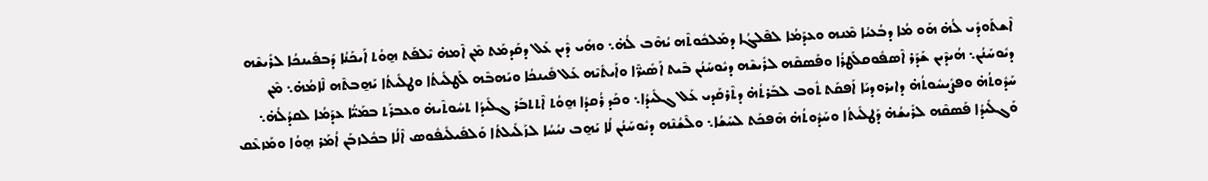ܐܶܫܬܰܘܕܺܝ ܠܳܗ̇ ܗܰܘ ܡܳܐ ܕܒܳܥܝܳܐ ܡܶܢܗ ܘܥܕܰܡܳܐ ܠܦܶܠܓܳܐ ܕܡܰܠܟܽܘܬܶܗ ܝܳܗܶܒ ܠܳܗ̇܆ ܘܗܺܝ ܕܶܝܢ ܥܰܠ ܕܩܰܕܡܰܬ ܡܶܢ ܐܶܡܗ̇ ܝܶܠܦܰܬ ܗ̱ܘܳܬ ܐܰܝܟܰܢܳܐ ܕܰܒܦܺܝܢܟܳܐ ܠܪܺܝܫܶܗ ܕܝܽܘܚܰܢܳܢ܆ ܗܳܝܕܶܝܢ ܫܰܕܰܪ ܐܶܣܦܽܘܩܠܰܛܪܳܐ ܘܦܰܣܩܶܗ ܠܪܺܝܫܶܗ ܕܝܽܘܚܰܢܳܢ ܒܶܝܬ ܐܰܣܺܝܪ̈ܶܐ ܘܐܰܝܬܺܝܶܗ ܥܰܠ ܦܺܝܢܟܳܐ ܘܝܰܗܒܶܗ ܠܰܛܠܺܝܬܳܐ ܘܛܠܺܝܬܳܐ ܝܰܗ̱ܒܬܶܗ ܠܶܐܡܳܗ̇܆ ܡܶܢ ܚܰܕܽܘܬܳܗ̇ ܘܦܨܺܝܚܽܘܬܳܗ̇ ܕܐܝܪܘܕܝܰܐ ܐܰܦܩܰܬ ܬܽܘܒ ܠܒܰܪܬܳܗ̇ ܕܬܶܪܩܰܕܝ ܥܰܠ ܓܠܺܝܕܳܐ܆ ܘܟܰܕ ܪܳܩܕܳܐ ܗ̱ܘܳܬ ܐܶܬܬܒܰܪ ܓܠܺܝܕܳܐ ܬܚܽܘܬܶܝܗ̇ ܘܥܒܪܰܬ ܒܡܰܝ̈ܳܐ ܥܕܰܡܳܐ ܠܩܕܳܠܳܗ̇܆ ܘܰܓܠܺܝܕܳܐ ܦܰܣܩܶܗ ܠܪܺܝܫܳܗ̇ ܕܰܛܠܺܝܬܳܐ ܘܚܰܕܽܘܬܳܗ̇ ܗܶܦܟܰܬ ܠܚܰܫܳܐ܆ ܘܠܶܫܳܢܶܗ ܕܝܽܘܚܰܢܳܢ ܠܳܐ ܝܰܗ̱ܒ ܢܝܳܚܳܐ ܠܙܰܠܺܝܠܬܳܐ ܘܰܠܦܺܝܠܺܝܦܽܘܣ ܐܶܠܳܐ ܒܟܽܠܙܒܰܢ ܐܳܡܰܪ ܗ̱ܘܳܐ ܘܡܰܙܥܶܩ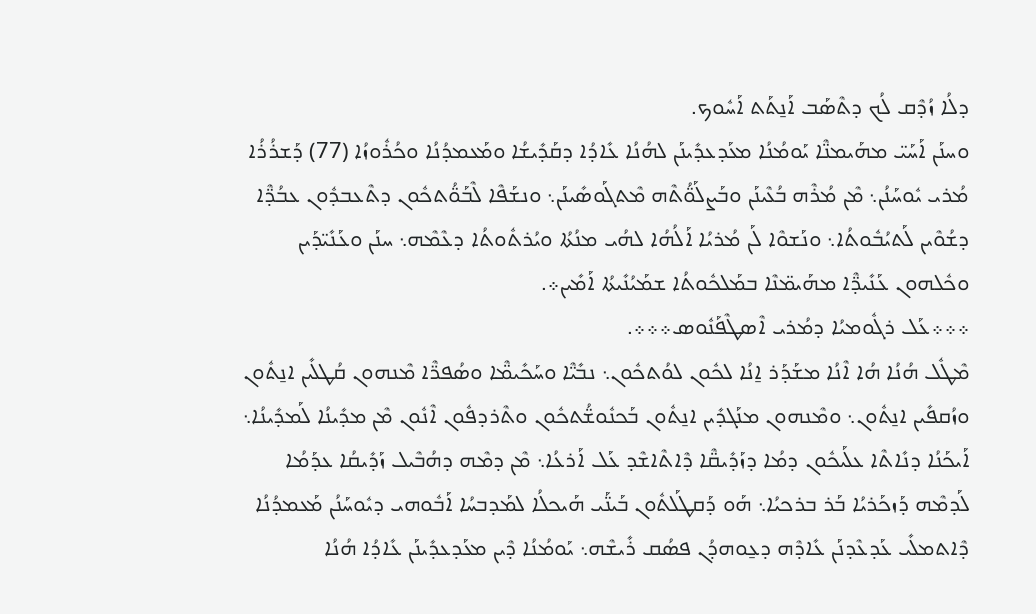ܕܠܳܐ ܙܳܕܶܩ ܠܳܟ ܕܬܶܣܰܒ ܐܰܢ̱ܬܰܬ ܐܰܚܽܘܟ.
ܘܚܢܰܢ ܐܰܚܰܝ̈ ܡܗܰܝܡܢ̈ܶܐ ܝܰܘܡܳܢܳܐ ܡܥܰܕܥܕܺܝܢܰܢ ܠܗܳܢܳܐ ܥܺܐܕܳܐ ܕܩܰܕܺܝܫܳܐ ܘܡܰܥܡܕܳܢܳܐ ܘܟܳܪܽܘܙܳܐ (77) ܕܰܫܪܳܪܳܐ ܡܳܪܝ ܝܽܘܚܰܢܳܢ܆ ܡܶܢ ܡܳܪܶܗ ܒܳܥܶܝܢܰܢ ܘܒܰܨܠܰܘ̈ܳܬܶܗ ܡܶܬܓܰܘܣܺܝܢܰܢ܆ ܘܢܫܰܦܶܐ ܠܶܒܰܘ̈ܳܬܟܽܘܢ ܕܬܶܥܒܕܽܘܢ ܥܒܳܕ̈ܶܐ ܕܫܳܘܶܝܢ ܠܰܬܝܳܒܽܘܬܳܐ܆ ܘܢܰܫܘܶܐ ܠܰܢ ܡܳܪܝܳܐ ܐܰܠܳܗܳܐ ܠܗܳܝ ܡܢܳܬܳܐ ܘܝܳܪܬܽܘܬܳܐ ܕܥܶܡܶܗ܆ ܚܢܰܢ ܘܥܰܢܺܝ̈ܕܰܝܢ ܘܟܽܠܗܘܢ ܥܰܢܺܝܕ̈ܶܐ ܡܗܰܝܡ̈ܢܶܐ ܒܡܰܠܟܽܘܬܳܐ ܫܡܰܝܳܢܺܝܬܳܐ ܐܰܡܺܝܢ܀.
܀܀܀ܥܰܠ ܪܓܽܘܡܝܳܐ ܕܡܳܪܝ ܐܶܣܛܶܦܰܢܽܘܣ܀܀܀.
ܡܶܛܽܠ ܗܳܢܳܐ ܗܳܐ ܐܶܢܳܐ ܡܫܰܕܰܪ ܐ̱ܢܳܐ ܠܟܽܘܢ ܠܘܳܬܟܽܘܢ܆ ܢܒܺܝ̈ܶܐ ܘܚܰܟܺܝܡ̈ܶܐ ܘܣܳܦܪ̈ܶܐ ܡܶܢܗܘܢ ܩܳܛܠܺܝܢ ܐܢ̱ܬܽܘܢ ܘܙܳܩܦܺܝܢ ܐܢ̱ܬܽܘܢ܆ ܘܡܶܢܗܘܢ ܡܢܰܓܕܺܝܢ ܐܢ̱ܬܽܘܢ ܒܰܟܢܽܘܫ̈ܳܬܟܽܘܢ ܘܬܶܪܕܦܽܘܢ ܐܶܢܽܘܢ ܡܶܢ ܡܕܺܝܢܳܐ ܠܰܡܕܺܝܢܳܐ܆ ܐܰܝܟܰܢܳܐ ܕܢܺܐܬܶܐ ܥܠܰܝܟܽܘܢ ܕܡܳܐ ܕܙܰܕܺܝܩ̈ܶܐ ܕܶܐܬܶܐܫܶܕ ܥܰܠ ܐܰܪܥܳܐ܆ ܡܶܢ ܕܡܶܗ ܕܗܳܒܶܝܠ ܙܰܕܺܝܩܳܐ ܥܕܰܡܳܐ ܠܰܕܡܶܗ ܕܰܙܟܰܪܝܳܐ ܒܰܪ ܒܪܟܝܳܐ܆ ܗܰܘ ܕܰܩܛܰܠܬܽܘܢ ܒܰܝܢ̈ܰܝ ܗܰܝܟܠܳܐ ܠܡܰܕܒܚܳܐ ܐܰܒܽܘܗܝ ܕܝܽܘܚܰܢܳܢ ܡܰܥܡܕܳܢܳܐ ܕܶܐܬܡܠܺܝ ܥܰܕܥܶܕܢܰܢ ܥܺܐܕܶܗ ܕܥ̱ܘܗܕܳܢ ܦܣܳܩ ܪܺܝܫܶܗ܆ ܝܰܘܡܳܢܳܐ ܕܶܝܢ ܡܥܰܕܥܕܺܝܢܰܢ ܥܺܐܕܳܐ ܗܳܢܳܐ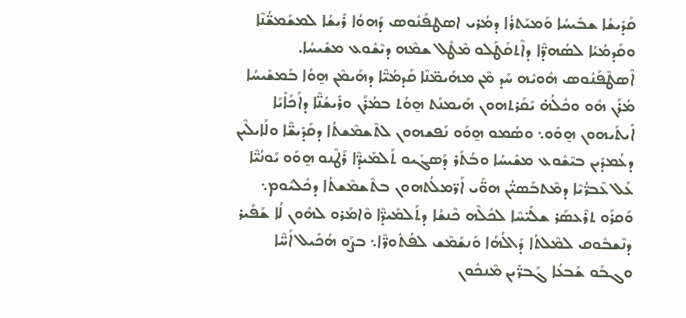ܩܰܕܺܝܫܳܐ ܫܒܺܝܚܳܐ ܘܰܡܝܰܬܪܳܐ ܕܡܳܪܝ ܐܣܛܦܰܢܽܘܣ ܕܰܗܘܳܐ ܪܺܝܫܳܐ ܠܡܫܰܡܫ̈ܳܢܶܐ ܘܩܰܕܡܳܝܳܐ ܠܣܳܗܕ̈ܶܐ ܕܐܶܬܩܰܛܰܠܘ ܡܶܛܽܠ ܫܡܶܗ ܕܝܶܫܽܘܥ ܡܫܺܝܚܳܐ.
ܐܶܣܛܶܦܰܢܽܘܣ ܗܽܘܝܽܗ ܚܰܕ ܡܶܢ ܡܗܰܝܡ̈ܢܶܐ ܩܰܕܡܳܝ̈ܶܐ ܕܗܰܝܡܶܢ ܗ̱ܘܳܐ ܒܰܡܫܺܝܚܳܐ ܡܳܪܰܢ ܗܽܘ ܘܟܽܠܳܗ̇ ܝܺܩܰܪܬܗܘܢ ܗܰܝܡܢܰܬ ܗ̱ܘܳܬ ܒܡܳܪܰܢ ܘܪܺܝܫܳܢ̈ܶܐ ܕܐܰܟܰܐܺܝܰܐ ܐܺܝܬܰܝܗܘܢ ܗ̱ܘܰܘ܆ ܘܣܳܡܘ ܗ̱ܘܰܘ ܢܰܦܫܗܘܢ ܠܬܶܫܡܶܫܬܳܐ ܕܩܰܕܺܝܫ̈ܶܐ ܘܠܰܐܝܠܶܝܢ ܕܥܳܡܕܺܝܢ ܒܝܶܫܽܘܥ ܡܫܺܝܚܳܐ ܘܒܳܬܰܪ ܕܰܣܓܺܝܘ ܬܰܠܡܺܝܕ̈ܶܐ ܪܰܛܶܢܘ ܗ̱ܘܰܘ ܝܰܘܢܳܝ̈ܶܐ ܥܰܠ ܥܶܒܪ̈ܳܝܶܐ ܕܡܶܬܒܰܣܝ̈ܳܢ ܗܘ̈ܰܝ ܐܰܪ̈ܡܠܳܬܗܘܢ ܒܬܶܫܡܶܫܬܳܐ ܕܟܽܠܝܽܘܡ܆ ܘܰܩܪܰܘ ܬܪܶܥܣܰܪ ܫܠܺܝ̈ܚܶܐ ܠܟܽܠܶܗ ܟܶܢܫܳܐ ܕܬܰܠܡܺܝܕ̈ܶܐ ܘܶܐܡܰܪܘ ܠܗܽܘܢ ܠܳܐ ܫܰܦܺܝܪ ܕܢܶܫܒܽܘܩ ܠܡܶܠܬܳܐ ܕܰܐܠܳܗܳܐ ܘܰܢܫܰܡܶܫ ܠܦܳܬܽܘܪ̈ܶܐ܆ ܒܨܰܘ ܗܳܟܺܝܠ ܐܰܚ̈ܶܐ ܘܓܒܰܘ ܫܰܒܥܳܐ ܓܰܒܪ̈ܺܝܢ ܡܶܢܟܽܘܢ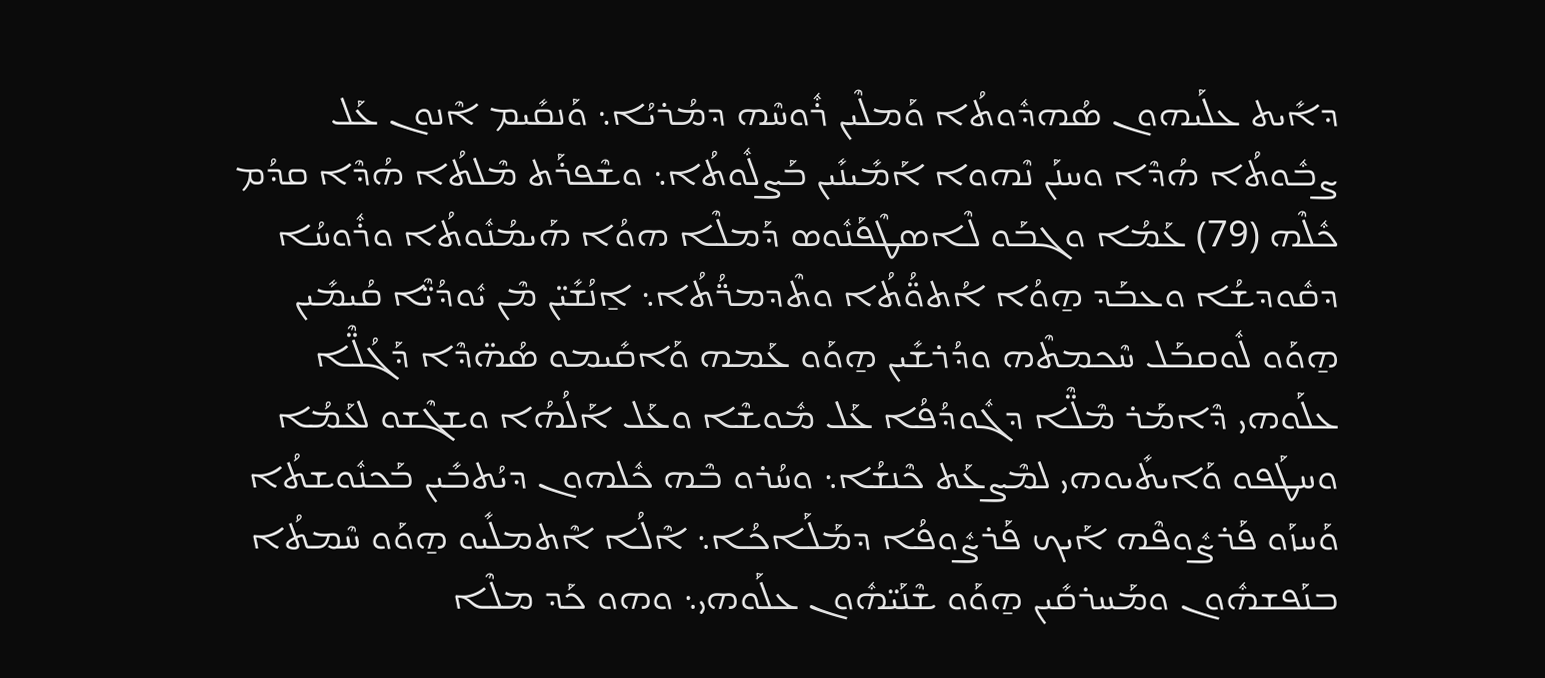ܕܐܺܝܬ ܥܠܰܝܗܘܢ ܣܳܗܕܽܘܬܳܐ ܘܰܡܠܶܝܢ ܪܽܘܚܶܗ ܕܡܳܪܝܳܐ܆ ܘܰܢܩܺܝܡ ܐܶܢܘܢ ܥܰܠ ܨܒܽܘܬܳܐ ܗܳܕܶܐ ܘܚܢܰܢ ܢܶܗܘܐ ܐܰܡܺܝܢܺܝܢ ܒܰܨܠܽܘܬܳܐ܆ ܘܫܶܦܪܰܬ ܡܶܠܬܳܐ ܗܳܕܶܐ ܩܕܳܡ ܟܽܠܶܗ (79) ܥܰܡܳܐ ܘܓܒܰܘ ܠܶܐܣܛܶܦܰܢܽܘܣ ܕܰܡܠܶܐ ܗܘܳܐ ܗܰܝܡܳܢܽܘܬܳܐ ܘܪܽܘܚܳܐ ܕܩܽܘܕܫܳܐ ܘܥܒܰܕ ܗ̱ܘܳܐ ܐܳܬܘ̈ܳܬܳܐ ܘܬܶܕܡܪ̈ܳܬܳܐ܆ ܐ̱ܢܳܫܺܝ̈ܢ ܡܶܢ ܝܽܘܕܳܝ̈ܶܐ ܩܳܝܡܺܝܢ ܗ̱ܘܰܘ ܠܽܘܩܒܰܠ ܚܶܟܡܬܶܗ ܘܕܳܪܫܺܝܢ ܗ̱ܘܰܘ ܥܰܡܗ ܘܰܐܩܺܝܡܘ ܣܳܗ̈ܕܶܐ ܕܰܓܳܠ̈ܶܐ ܥܠܰܘܗܝ ܕܶܐܡܰܪ ܡܶܠ̈ܶܐ ܕܓܽܘܕܳܦܳܐ ܥܰܠ ܡܽܘܫܶܐ ܘܥܰܠ ܐܰܠܳܗܳܐ ܘܫܓܶܫܘ ܠܥܰܡܳܐ ܘܚܛܰܦܘ ܘܰܐܝܬܺܝܘܗܝ ܠܡܶܨܥܰܬ ܟܶܢܫܳܐ܆ ܘܚܳܪܘ ܒܶܗ ܟܽܠܗܘܢ ܕܝܳܬܒܺܝܢ ܒܰܟܢܽܘܫܬܳܐ ܘܰܚܙܰܘ ܦܰܪܨܽܘܦܶܗ ܐܰܝܟ ܦܰܪܨܽܘܦܳܐ ܕܡܰܠܰܐܟܳܐ܆ ܐܶܠܳܐ ܐܶܬܡܠܺܝܘ ܗ̱ܘܰܘ ܚܶܡܬܳܐ ܒܢܰܦܫܗܽܘܢ ܘܡܰܚܪܩܺܝܢ ܗ̱ܘܰܘ ܫܶܢܰܝ̈ܗܽܘܢ ܥܠܰܘܗܝ܆ ܘܗܘ ܟܰܕ ܡܠܶܐ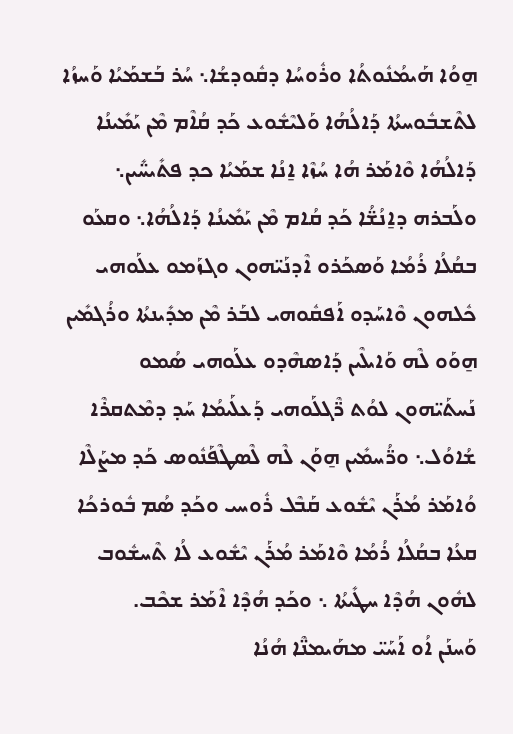ܗ̱ܘܳܐ ܗܰܝܡܳܢܽܘܬܳܐ ܘܪܽܘܚܳܐ ܕܩܽܘܕܫܳܐ܆ ܚܳܪ ܒܰܫܡܰܝܳܐ ܘܰܚܙܳܐ ܠܬܶܫܒܽܘܚܬܳܐ ܕܰܐܠܳܗܳܐ ܘܰܠܝܶܫܽܘܥ ܟܰܕ ܩܳܐܶܡ ܡܶܢ ܝܰܡܺܝܢܳܐ ܕܰܐܠܳܗܳܐ ܘܶܐܡܰܪ ܗܳܐ ܚܳܙܶܐ ܐ̱ܢܳܐ ܫܡܰܝܳܐ ܟܕ ܦܬܺܝܚ̈ܺܝܢ܆ ܘܠܰܒܪܗ ܕܐ̱ܢܳܫ̈ܳܐ ܟܰܕ ܩܳܐܡ ܡܶܢ ܝܰܡܺܝܢܳܐ ܕܰܐܠܳܗܳܐ܆ ܘܩܥܰܘ ܒܩܳܠܳܐ ܪܳܡܳܐ ܘܰܣܟܰܪܘ ܐܶܕܢܰܝ̈ܗܘܢ ܘܓܙܰܡܘ ܥܠܰܘܗܝ ܟܽܠܗܘܢ ܘܶܐܚܰܕܘ ܐܰܦܩܽܘܗܝ ܠܒܰܪ ܡܶܢ ܡܕܺܝܢܬܳܐ ܘܪܳܓܡܺܝܢ ܗ̱ܘܰܘ ܠܶܗ ܘܰܐܝܠܶܝܢ ܕܰܐܣܗܶܕܘ ܥܠܰܘܗܝ ܣܳܡܘ ܢܰܚܬܰܝ̈ܗܘܢ ܠܘܳܬ ܪ̈ܶܓܠܰܘܗܝ ܕܰܥܠܰܝܡܳܐ ܚܰܕ ܕܡܶܬܩܪܶܐ ܫܳܐܘܳܠ܆ ܘܪ̈ܳܚܡܺܝܢ ܗ̱ܘܰܢ ܠܶܗ ܠܶܣܛܶܦܰܢܽܘܣ ܟܰܕ ܡܨܰܠܶܐ ܘܳܐܡܰܪ ܡܳܪܰܢ ܝܶܫܽܘܥ ܩܰܒܶܠ ܪܽܘܚܝ ܘܟܰܕ ܣܳܡ ܒܽܘܪܟܳܐ ܩܥܳܐ ܒܩܳܠܳܐ ܪܳܡܳܐ ܘܶܐܡܰܪ ܡܳܪܰܢ ܝܶܫܽܘܥ ܠܳܐ ܬܶܚܫܽܘܒ ܠܗܽܘܢ ܗܳܕܶܐ ܚܛܺܝܬܳܐ ܆ ܘܟܰܕ ܗܳܕܶܐ ܐܶܡܰܪ ܫܟܶܒ.
ܘܰܚܢܰܢ ܐܳܘ ܐܰܚܰܝ̈ ܡܗܰܝܡܢ̈ܶܐ ܗܳܢܳܐ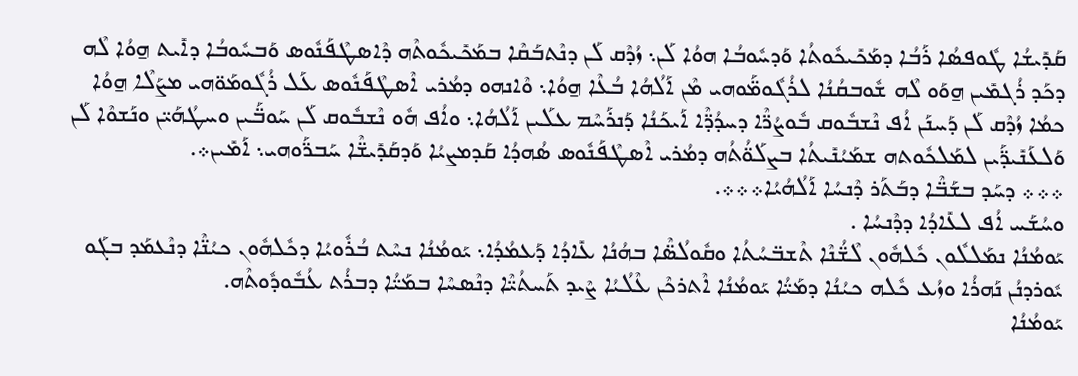ܩܰܕܺܝܫܳܐ ܛܽܘܦܣܳܐ ܪܰܒܳܐ ܕܡܰܟܺܝܟܽܘܬܳܐ ܘܰܕܚܽܘܒܳܐ ܗܘܳܐ ܠܰܢ܆ ܙܳܕܶܩ ܠܰܢ ܕܢܶܬܒܰܩܶܐ ܒܡܰܟܺܝܟܽܘܬܶܗ ܕܶܐܣܛܶܦܰܢܽܘܣ ܘܰܒܚܽܘܒܳܐ ܕܐܺܝܬ ܗ̱ܘܳܐ ܠܶܗ ܕܟܰܕ ܪܳܓܡܺܝܢ ܗ̱ܘܰܘ ܠܶܗ ܫܽܘܒܩܳܢܳܐ ܠܪܳܓܽܘܡ̈ܰܘܗܝ ܡܶܢ ܐܰܠܳܗܳܐ ܒܳܥܶܐ ܗ̱ܘܳܐ܆ ܘܶܐܢܗܘ ܕܡܳܪܝ ܐܶܣܛܶܦܰܢܽܘܣ ܥܰܠ ܪܳܓܽܘܡܰܘ̈ܗܝ ܡܨܰܠܶܐ ܗ̱ܘܳܐ ܟܡܳܐ ܙܳܕܶܩ ܠܰܢ ܕܰܚܢܰܢ ܐܳܦ ܢܶܫܒܽܘܩ ܒܽܘܨܳܪ̈ܶܐ ܕܚܕܳܕ̈ܶܐ ܐܰܝܟܰܢܳܐ ܕܰܢܪܰܚܶܡ ܥܠܰܝܢ ܐܰܠܳܗܳܐ܆ ܘܐܳܦ ܗܽܘ ܢܶܫܒܽܘܩ ܠܰܢ ܚܰܘܒ̈ܰܝܢ ܘܚܛܳܗܰܝ̈ܢ ܘܢܰܫܘܶܐ ܠܰܢ ܘܰܠܥܰܢܺܝܕ̈ܰܝܢ ܠܡܰܠܟܽܘܬܗ ܫܡܰܝܳܢܺܝܬܳܐ ܒܨܠܰܘ̈ܳܬܳܗ ܕܡܳܪܝ ܐܶܣܛܶܦܰܢܽܘܣ ܣܳܗܕܳܐ ܩܰܕܡܨܝܳܐ ܘܰܕܩܰܕܺܝܫ̈ܶܐ ܚܰܒܪ̈ܰܘܗܝ܆ ܐܰܡܺܝܢ܀.
܀܀܀ ܕܚܰܕ ܒܫܰܒ̈ܶܐ ܕܒܰܬܰܪ ܕܶܢܚܳܐ ܐܰܠܳܗܳܝܳܐ܀܀܀.
ܘܚܳܫܰܚ ܐܳܦ ܠܥܺܐܕܳܐ ܕܕܶܢܚܳܐ .
ܝܰܘܡܳܢܳܐ ܢܡܰܠܠܽܘܢ ܟܽܠܗܽܘܢ ܠܶܫ̈ܳܢܶܐ ܬܶܫܒ̈ܚܳܬܳܐ ܘܩܽܘܠܳܣ̈ܶܐ ܒܗܳܢܳܐ ܥܺܐܕܳܐ ܕܰܥܡܳܕܳܐ܆ ܝܰܘܡܳܢܳܐ ܢܚܶܬ ܒܳܪܽܘܝܳܐ ܕܟܽܠܗܽܘܢ ܟܝܳܢ̈ܶܐ ܕܢܶܥܡܰܕ ܒܓܰܘ ܝܽܘܪܕܢܳܢ ܢܰܗܪܳܐ ܘܙܳܥ ܟܽܠܗ ܟܝܳܢܳܐ ܕܡܰܝ̈ܳܐ ܝܰܘܡܳܢܳܐ ܐܶܬܪܟܶܢ ܥܶܠܳܝܳܐ ܨܶܝܕ ܬܰܚܬܳܝ̈ܶܐ ܕܢܶܣܚܶܐ ܒܡܰܝ̈ܳܐ ܕܒܪܳܬ ܥܳܒܽܘܕܽܘܬܶܗ.
ܝܰܘܡܳܢܳܐ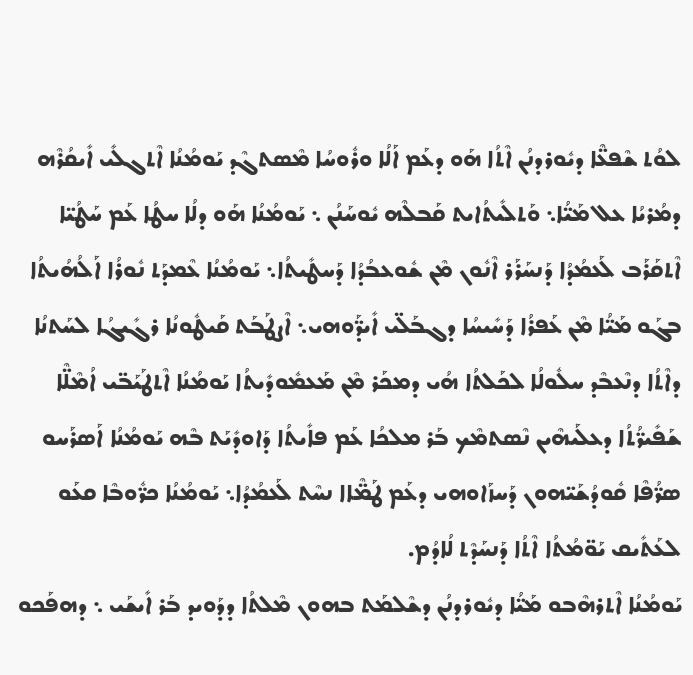ܠܘܳܬ ܫܶܦܥ̈ܶܐ ܕܝܽܘܪܕܢܳܢ ܐܶܬܳܐ ܗܰܘ ܕܥܰܡ ܐܰܠܳܐ ܘܪܽܘܚܳܐ ܡܶܣܬܓܶܕ ܝܰܘܡܳܢܳܐ ܐܶܬܓܠܺܝ ܐܺܝܩܳܪܶܗ ܕܡܳܪܝܳܐ ܥܠ ܡܰܝ̈ܳܐ܆ ܘܰܬܠܺܝܬܳܐܝܬ ܩܰܒܠܶܗ ܝܽܘܚܰܢܳܢ ܆ ܝܰܘܡܳܢܳܐ ܗܰܘ ܕܠܳܐ ܚܛܳܐ ܥܰܡ ܚܰܛܳܝ̈ܐ ܐܶܬܩܰܪܰܒ ܠܰܥܡܳܕܳܐ ܕܰܢܚܰܪܰܪ ܐܶܢܽܘܢ ܡܶܢ ܫܽܘܥܒܳܕܳܐ ܕܰܚܛܺܝܬܳܐ܆ ܝܰܘܡܳܢܳܐ ܥܶܡܕܰܬ ܢܽܘܪܳܐ ܐܰܠܳܗܳܝܬܳܐ ܒܓܰܘ ܡܰܝ̈ܳܐ ܡܶܢ ܥܰܦܪܳܐ ܕܰܚܺܝܚܳܐ ܕܓܒܰܠ̈ܝ ܐܺܝܕ̈ܰܘܗܝ܆ ܐܶܨܛܰܒܰܬ ܩܰܝܛܽܘܢܳܐ ܪܓܺܝܓܳܐ ܠܚܰܬܢܳܐ ܕܐܶܬܳܐ ܕܢܶܥܒܶܕ ܚܠܽܘܠܳܐ ܠܟܰܠܬܳܐ ܗܳܝ ܕܡܟܰܪ ܡܶܢ ܡܰܥܡܽܘܕܺܝܬܳܐ ܝܰܘܡܳܢܳܐ ܐܶܬܛܰܝܰܒ̈ܝ ܐܳܡܶܠ̈ܶܐ ܫܰܦܺܝܪ̈ܳܬܳܐ ܕܥܠܰܝܗܶܝܢ ܢܶܣܬܡܶܟ ܒܰܪ ܡܠܟܳܐ ܥܰܡ ܦܐܺܝܬܳܐ ܕܰܐܘܕܺܝܰܬ ܒܶܗ ܝܰܘܡܳܢܳܐ ܐܰܣܪܰܚܘ ܣܪ̈ܳܦܶܐ ܩܽܘܕܳܫܰܝ̈ܗܘܢ ܕܰܚܙܰܐܘܗܝ ܕܥܰܡ ܛܰܡ̈ܶܐܐ ܢܚܶܬ ܠܰܥܡܳܕܳܐ܆ ܝܰܘܡܳܢܳܐ ܟܪ̈ܽܘܒܶܐ ܩܥܰܘ ܠܥܰܬܺܝܩ ܝܰܘ̈ܡܳܬܳܐ ܐܶܬܳܐ ܕܰܢܚܰܕܶܬ ܠܳܐܕܳܡ.
ܝܰܘܡܳܢܳܐ ܐܶܬܪܗܶܒܘ ܡܰܝ̈ܳܐ ܕܝܽܘܪܕܢܳܢ ܕܫܶܠܡܰܬ ܒܗܘܢ ܡܶܠܬܳܐ ܕܕܰܘܝܕ ܒܰܪ ܐܺܝܫܰܝ ܆ ܕܗܦܰܟܘ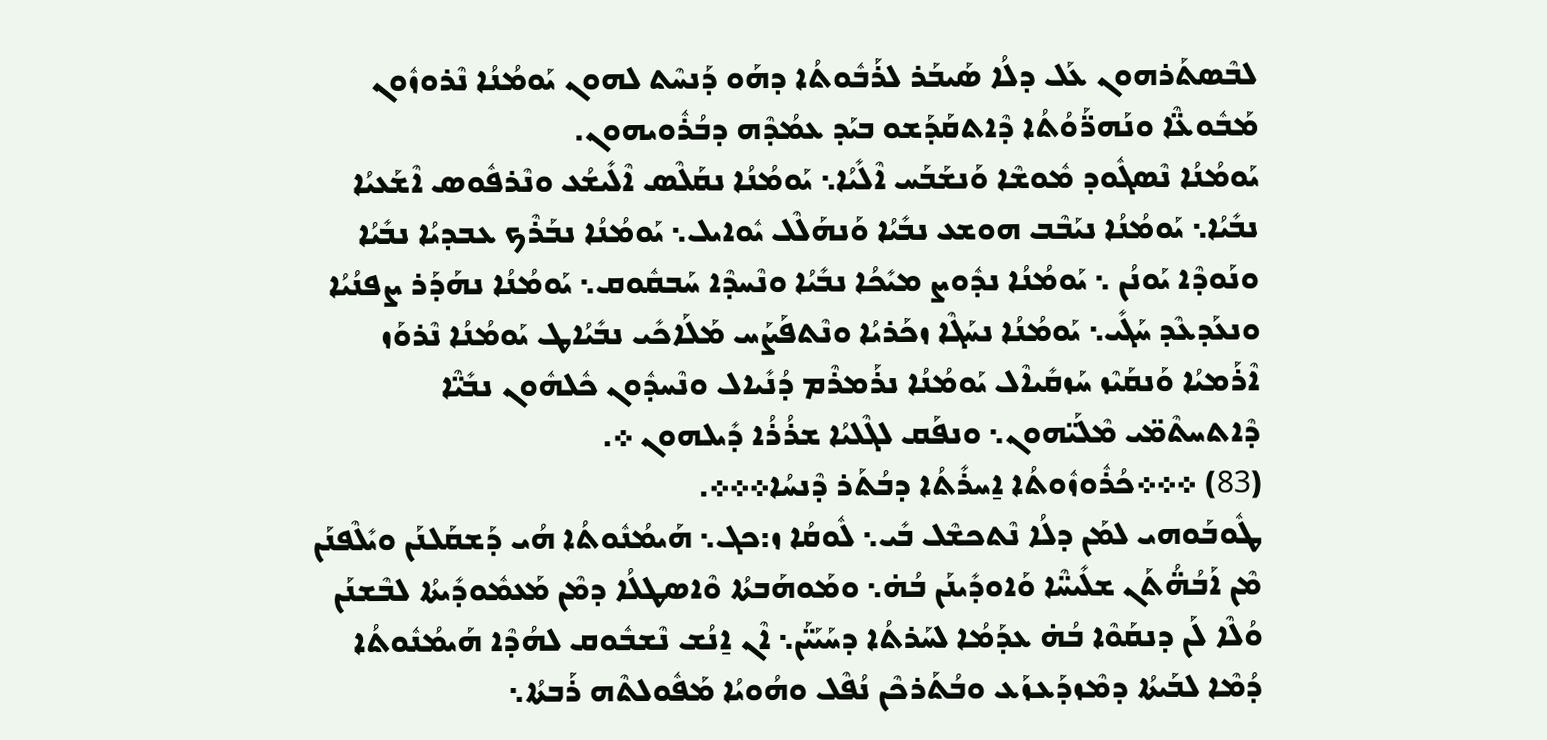ܠܒܶܣܬܰܪܗܘܢ ܥܰܠ ܕܠܳܐ ܣܰܝܒܰܪ ܠܪܰܒܽܘܬܳܐ ܕܗܰܘ ܕܰܢܚܶܬ ܠܗܘܢ ܝܰܘܡܳܢܳܐ ܢܶܪܘܙܽܘܢ ܡܰܒܽܘܥ̈ܶܐ ܘܢܰܗܪ̈ܰܘܳܬܳܐ ܕܶܐܬܩܰܕܰܫܘ ܒܝܰܕ ܥܡܳܕܶܗ ܕܒܳܪܽܘܝܗܘܢ.
ܝܰܘܡܳܢܳܐ ܢܶܣܓܽܘܕ ܡܽܘܫܶܐ ܘܰܢܫܰܒܰܚ ܐܶܠܺܝܳܐ܆ ܝܰܘܡܳܢܳܐ ܢܩܰܠܶܣ ܐܶܠܺܝܫܳܥ ܘܢܶܪܦܽܘܣ ܐܶܫܰܥܝܳܐ ܢܒܺܝܳܐ܆ ܝܰܘܡܳܢܳܐ ܢܝܰܒܶܒ ܗܘܫܥ ܢܒܺܝܳܐ ܘܰܢܗܰܠܶܠ ܝܽܘܐܝܠ܆ ܝܰܘܡܳܢܳܐ ܢܒܰܪܶܟ ܥܒܕܝܳܐ ܢܒܺܝܳܐ ܘܢܰܘܕܶܐ ܝܰܘܢܳܢ ܆ ܝܰܘܡܳܢܳܐ ܢܕܽܘܨ ܡܝܺܟܳܐ ܢܒܺܝܳܐ ܘܢܶܚܕܶܐ ܚܰܒܩܽܘܩ܆ ܝܰܘܡܳܢܳܐ ܢܗܰܕܰܪ ܨܦܢܳܝܳܐ ܘܢܥܰܕܥܶܕ ܚܰܓܺܝ܆ ܝܰܘܡܳܢܳܐ ܢܚܰܓܶܐ ܙܟܰܪܝܳܐ ܘܢܶܬܦܰܨܰܚ ܡܰܠܰܐܟܺܝ ܢܒܺܝܳܐܛ ܝܰܘܡܳܢܳܐ ܢܶܪܘܰܙ ܐܶܪܰܡܝܳܐ ܘܰܢܩܰܝܶܙ ܚܰܙܩܺܝܐܶܠ ܝܰܘܡܳܢܳܐ ܢܪܰܡܪܶܡ ܕܳܢܺܝܐܠ ܘܢܶܚܕܽܘܢ ܟܽܠܗܽܘܢ ܢܒܺܝ̈ܶܐ ܕܶܐܬܚܬܶܡ̈ܝ ܡܶܠܰܝ̈ܗܘܢ܆ ܘܢܦܰܩ ܠܓܶܠܝܳܐ ܫܪܳܪܳܐ ܕܺܝܠܗܘܢ ܀.
(83) ܀܀܀ܟܳܪܽܘܙܽܘܬܳܐ ܐ̱ܚܪܺܬܳܐ ܕܒܳܬܰܪ ܕܶܢܚܳܐ܀܀܀.
ܛܽܘܒܰܘܗܝ ܠܡܰܢ ܕܠܳܐ ܢܶܬܟܫܶܠ ܒܺܝ܆ ܠܽܘܩܳܐ ܙ:ܟܓ܆ ܗܰܝܡܳܢܽܘܬܳܐ ܗܳܝ ܕܰܫܩܰܠܢܰܢ ܘܝܺܠܶܦܢܰܢ ܡܶܢ ܐܰܒܳܗ̈ܳܬܰܢ ܫܠܺܝܚ̈ܶܐ ܘܰܐܘܕܺܝܢܰܢ ܒܳܗ̇܆ ܘܡܰܘܗܰܒܬܳܐ ܘܶܐܣܛܠܳܐ ܕܡܶܢ ܡܰܥܡܽܘܕܺܝܬܳܐ ܠܒܶܫܢܰܢ ܘܳܠܶܐ ܠܰܢ ܕܢܩܰܘܶܐ ܒܳܗ̇ ܥܕܰܡܳܐ ܠܚܰܪܬܳܐ ܕܚܰܝܰܝ̈ܰܢ܆ ܐܶܢ ܐ̱ܢܳܫ ܢܶܫܒܽܘܩ ܠܗܳܕܶܐ ܗܰܝܡܳܢܽܘܬܳܐ ܕܳܡܶܐ ܠܒܰܝܬܳܐ ܕܡܶܙܕܰܥܙܰܥ ܘܒܳܬܰܪܟܶܢ ܢܳܦܶܠ ܘܗܳܘܝܳܐ ܡܰܦܽܘܠܬܶܗ ܪܰܒܬܳܐ܆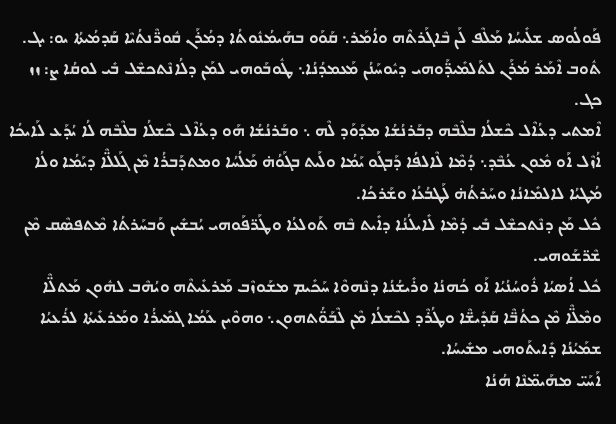ܦܰܘܠܳܘܣ ܫܠܺܝܚܳܐ ܡܰܠܶܦ ܠܰܢ ܒܶܐܓܰܪܬܶܗ ܘܐܳܡܰܪ܆ ܩܰܘܰܘ ܒܗܰܝܡܳܢܽܘܬܳܐ ܕܡܳܪܰܢ ܩܽܘܪ̈ܶܢܬܳܝܶܐ ܩܰܕܡܳܝܬܳܐ ܝܘ: ܝܓ.
ܬܽܘܒ ܐܶܡܰܪ ܡܳܪܰܢ ܠܬܰܠܡܺܝܕ̈ܰܘܗܝ ܕܝܽܘܚܰܢܳܢ ܡܰܥܡܕܳܢܳܐ܆ ܛܽܘܒܰܘܗܝ ܠܡܰܢ ܕܠܳܐܢܶܬܟܫܶܠ ܒܺܝ ܠܘܩܳܐ ܨ: ܙܙ ܟܓ.
ܐܶܡܬܝ ܕܥܳܐܶܠ ܟܶܫܠܳܐ ܒܠܶܒܶܗ ܕܒܰܪܢܳܫܳܐ ܡܕܰܘܰܕ ܠܶܗ ܆ ܘܒܰܪܢܳܫܳܐ ܗܰܘ ܕܥܳܐܶܠ ܟܶܫܠܳܐ ܒܠܶܒܶܗ ܠܳܐ ܝܳܕܰܥ ܠܰܐܝܟܳܐ ܐܳܙܶܠ ܐܰܘ ܡܽܘܢ ܥܳܒܶܕ܆ ܕܳܡܶܐ ܠܶܐܠܦܳܐ ܕܰܒܓܰܘ ܝܰܡܳܐ ܘܠܰܝܬ ܒܓܰܘܳܗ̇ ܡܰܠܳܚܳܐ ܘܡܬܕܰܒܪܳܐ ܡܶܢ ܓܰܠܠ̈ܶܐ ܕܝܰܡܳܐ ܘܠܳܐ ܡܳܛܝܳܐ ܠܐܠܡܺܐܢܳܐ ܘܚܰܪܬܳܗ̇ ܠܰܛܒܳܥܳܐ ܘܫܰܪܟܳܐ.
ܟܽܠ ܡܰܢ ܕܢܶܬܟܫܶܠ ܒܺܝ ܕܳܡܶܐ ܠܺܐܝܠܳܢܳܐ ܕܐܺܝܬ ܒܶܗ ܬܰܘܠܥܳܐ ܘܛܰܪ̈ܦܰܘܗܝ ܝܳܒܫܺܝܢ ܘܰܒܚܰܪܬܳܐ ܡܶܬܦܣܶܩ ܡܶܢ ܫܶܪ̈ܫܰܘܗܝ.
ܟܽܠ ܐܳܣܝܳܐ ܪܽܘܚܳܢܳܝܳܐ ܐܰܘ ܟܳܗܢܳܐ ܘܪܺܝܫܳܢܳܐ ܕܢܶܗܘܶܐ ܚܰܟܺܝܡ ܡܫܰܘܙܶܒ ܡܰܪܥܺܝܬܶܗ ܘܝܳܗܶܒ ܠܗܽܘܢ ܡܰܬܠ̈ܶܐ ܘܡܶܠ̈ܶܐ ܡܶܢ ܟܬܳܒ̈ܶܐ ܩܰܕܺܝܫ̈ܶܐ ܘܛܳܪܶܕ ܠܟܶܫܠܳܐ ܡܶܢ ܠܶܒܰܘ̈ܳܬܗܘܢ܆ ܘܗܘܶܝܢ ܥܰܡܳܐ ܓܡܺܝܪܳܐ ܘܡܰܪܥܺܝܬܳܐ ܠܪܳܥܝܳܐ ܫܡܰܝܳܢܳܐ ܕܺܐܝܬܰܘܗܝ ܡܫܺܝܚܳܐ.
ܐܰܚܰܝ̈ ܡܗܰܝܡ̈ܢܶܐ ܗܳܢܳܐ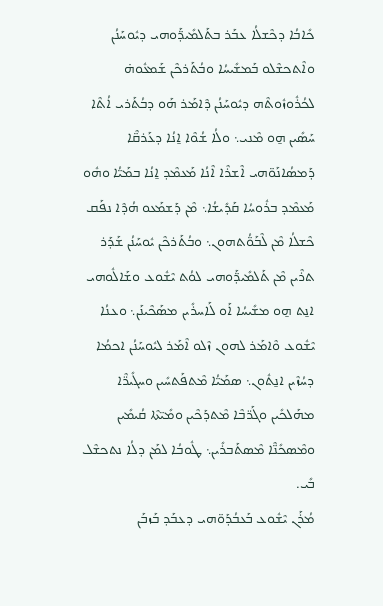ܟܺܐܒܳܐ ܕܟܶܫܠܳܐ ܥܒܰܪ ܒܬܰܠܡܺܝܕ̈ܰܘܗܝ ܕܝܽܘܚܰܢܳܢ ܘܐܶܬܟܫܶܠܘ ܒܰܡܫܺܝܚܳܐ ܘܒܳܬܰܪܟܶܢ ܫܰܡܥܽܘܗ̇ ܠܟܳܪܽܘܙܽܘܬܶܗ ܕܝܽܘܚܰܢܳܢ ܕܶܐܡܰܪ ܗܰܘ ܕܒܳܬܰܪܝ ܐܳܬܶܐ ܚܰܣܺܝܢ ܗ̱ܘ ܡܶܢܝ܆ ܘܠܳܐ ܫܳܘܶܐ ܐ̱ܢܳܐ ܕܥܰܪܩ̈ܶܐ ܕܰܡܣܳܐܢܰܘ̈ܗܝ ܐܶܫܪܶܐ ܐܶܢܳܐ ܡܰܥܡܶܕ ܐ̱ܢܳܐ ܒܡܰܝ̈ܳܐ ܘܗܽܘ ܡܰܥܡܶܕ ܒܪܽܘܚܳܐ ܩܰܕܺܝܫܳܐ܆ ܡܶܢ ܕܰܫܡܰܥܘ ܗܳܕܶܐ ܢܦܰܩ ܟܶܫܠܳܐ ܡܶܢ ܠܶܒܰܘ̈ܳܬܗܘܢ܆ ܘܒܳܬܰܪܟܶܢ ܝܽܘܚܰܢܳܢ ܫܰܕܰܪ ܬܪܶܝܢ ܡܶܢ ܬܰܠܡܺܝܕ̈ܰܘܗܝ ܠܘܳܬ ܝܶܫܽܘܥ ܘܫܰܐܠܽܘܗܝ ܐܢ̱ܬ ܗ̱ܘ ܡܫܺܝܚܳܐ ܐܰܘ ܠܰܐܚܪܺܝܢ ܡܣܰܟܶܝܢܰܢ܆ ܘܥܢܳܐ ܝܶܫܽܘܥ ܘܶܐܡܰܪ ܠܗܘܢ ܙܶܠܘ ܐܶܡܰܪ ܠܝܽܘܚܰܢܳܢ ܐܟܡܳܐ ܕܚܳܙܶܝܢ ܐܢ̱ܬܽܘܢ܆ ܣܡܰܝ̈ܳܐ ܡܶܬܦܰܬܚܺܝܢ ܘܚܓܺܝܪ̈ܶܐ ܡܗܰܠܟܺܝܢ ܘܓܰܪ̈ܒܶܐ ܡܶܬܕܰܟܶܝܢ ܘܡܺܝ̈ܬܶܐ ܩܳܝܡܺܝܢ ܘܡܶܣܟܺܢ̈ܶܐ ܡܶܣܬܰܒܪܺܝܢ܆ ܛܽܘܒܳܐ ܠܡܰܢ ܕܠܳܐ ܢܬܟܫܶܠ ܒܺܝ.
ܡܳܪܰܢ ܝܶܫܽܘܥ ܒܰܥܒܳܕܰܘ̈ܗܝ ܕܥܒܰܕ ܒܰܙܒܰܢ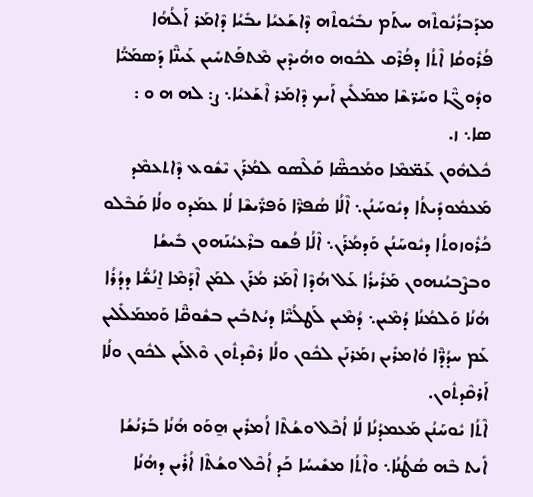ܡܕܰܒܪܳܢܽܘܬܶܗ ܚܬܰܡ ܢܒܺܝܽܘܬܶܗ ܕܶܐܫܰܥܝܳܐ ܝܒܺܝܳܐ ܕܶܐܡܰܪ ܐܰܠܳܗܳܐ ܦܳܪܽܘܩܳܐ ܐܶܬܳܐ ܕܦܳܪܶܩ ܠܟܽܘܗ ܘܗܳܝܕܶܝܢ ܡܶܬܦܰܬܚܺܝܢ ܥܰܝܢ̈ܶܐ ܕܰܣܡܰܝ̈ܳܐ ܘܕܽܘܓ̈ܶܐ ܘܚܰܪ̈ܫܶܐ ܡܡܰܠܺܝܢ ܐܰܝܟ ܕܶܐܡܰܪ ܐܶܫܰܥܝܳܐ܆ ܨ: ܠܗ ܗ ܘ : ܣܐ܆ ܙ.
ܟܽܠܗܽܘܢ ܥܰܡ̈ܡܶܐ ܘܡܳܟܣ̈ܶܐ ܩܰܠܶܣܘ ܠܡܳܪܰܢ ܝܶܫܽܘܥ ܕܶܐܬܥܡܶܕ ܡܰܥܡܽܘܕܺܝܬܳܐ ܕܝܽܘܚܰܢܳܢ܆ ܐܶܠܳܐ ܣܳܦܪ̈ܶܐ ܘܰܦܪ̈ܺܝܫܶܐ ܠܳܐ ܥܡܰܕܘ ܘܠܳܐ ܩܰܒܶܠܘ ܟܳܪܽܘܙܘܬܳܐ ܕܝܽܘܚܰܢܳܢ ܘܰܕܡܳܪܰܢ܆ ܐܶܠܳܐ ܦܳܫܘ ܒܪܶܥܝܳܢܰܗܘܢ ܒܺܝܫܳܐ ܘܒܨܶܒܝܳܢܗܘܢ ܡܰܪܺܝܪܳܐ ܥܰܠ ܗܳܕܶܐ ܐܶܡܰܪ ܡܳܪܰܢ ܠܡܰܢ ܐܶܕܰܡܶܐ ܐ̱ܢܳܫ̈ܳܐ ܕܕܳܪܳܐ ܗܳܢܳܐ ܘܰܠܡܳܢܳܐ ܕܳܡܶܝܢ܆ ܕܳܡܶܝܢ ܠܰܛܠܳܝ̈ܶܐ ܕܝܳܬܒܺܝܢ ܒܫܽܘܩ̈ܶܐ ܘܰܡܡܰܠܺܠܝܢ ܥܰܡ ܚܕܳܕ̈ܶܐ ܘܳܐܡܪܺܝܢ ܙܡܰܪܢܰܢ ܠܟܽܘܢ ܘܠܳܐ ܪܩܶܕܬܽܘܢ ܘܶܐܠܰܝܢ ܠܟܽܘܢ ܘܠܳܐ ܐܰܪܩܶܕܬܽܘܢ.
ܐܶܬܳܐ ܝܽܘܚܰܢܳܢ ܡܰܥܡܕܳܢܳܐ ܠܳܐ ܐܳܟܶܠ ܘܫܳܬܶܐ ܐܳܡܪܺܝܢ ܗ̱ܘܰܘ ܗܳܢܳܐ ܒܰܪܢܳܫܳܐ ܐܺܝܬ ܒܶܗ ܣܳܛܳܢܳܐ܆ ܘܐܶܬܳܐ ܡܫܺܝܚܳܐ ܟܰܕ ܐܳܟܶܠ ܘܫܳܬܶܐ ܐܳܪܺܝܢ ܕܗܳܢܳܐ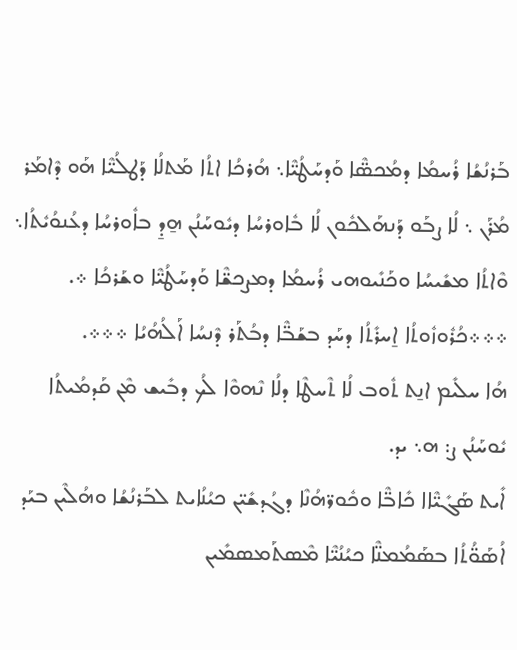ܒܰܪܢܳܫܳܐ ܪܳܚܡܳܐ ܕܡܳܟܣ̈ܶܐ ܘܰܕܚܰܛܳܝ̈ܶܐ܆ ܗܳܪܟܳܐ ܐܬܳܐ ܡܰܬܠܳܐ ܕܰܛܠܳܝ̈ܶܐ ܗܰܘ ܕܶܐܡܰܪ ܡܳܪܰܢ ܆ ܠܳܐ ܨܒܰܘ ܕܰܢܗܰܠܟܽܘܢ ܠܳܐ ܒܽܐܘܪܚܳܐ ܕܝܽܘܚܰܢܳܢ ܗ̱ܕ̱ ܒܐܽܘܪܚܳܐ ܕܥܳܢܘܳܝܽܬܳܐ܆ ܘܶܐܬܳܐ ܡܫܺܝܚܳܐ ܘܟܰܢܺܝܘܗܝ ܪܳܚܡܳܐ ܕܡܨܟܫ̈ܶܐ ܘܰܕܚܰܛܳܝ̈ܶܐ ܘܫܰܪܟܳܐ ܀.
܀܀܀ܟܳܪܽܘܙܽܘܬܳܐ ܐ̱ܚܪܺܬܳܐ ܕܚܰܕ ܒܫܰܒ̈ܶܐ ܕܒܳܬܰܪ ܕܶܢܚܳܐ ܐܰܠܳܗܳܝܳܐ ܀܀܀.
ܗܳܐ ܚܠܺܝܡ ܐܢ̱ܬ ܬܽܘܒ ܠܳܐ ܬܶܚܛܶܐ ܕܠܳܐ ܢܶܗܘܶܐ ܠܳܟ ܕܒܺܝܫ ܡܶܢ ܩܰܕܡܳܝܬܳܐ ܝܽܘܚܰܢܳܢ ܨ: ܗ܆ ܝܕ.
ܐܺܝܬ ܣܰܓܺܝ̈ܶܐܐ ܟܺܐܒ̈ܶܐ ܘܟܽܘܪ̈ܗܳܢܶܐ ܕܓܳܕܫܺܝ̈ܢ ܟܝܳܢܳܐܝܬ ܠܒܰܪܢܳܫܳܐ ܘܗܳܠܶܝܢ ܒܝܰܕ ܐܳܣܰܘ̈ܳܬܳܐ ܒܣܰܡܳܡܢ̈ܶܐ ܟܝܳܢܳܝ̈ܶܐ ܡܶܣܬܰܡܣܡܺܝܢ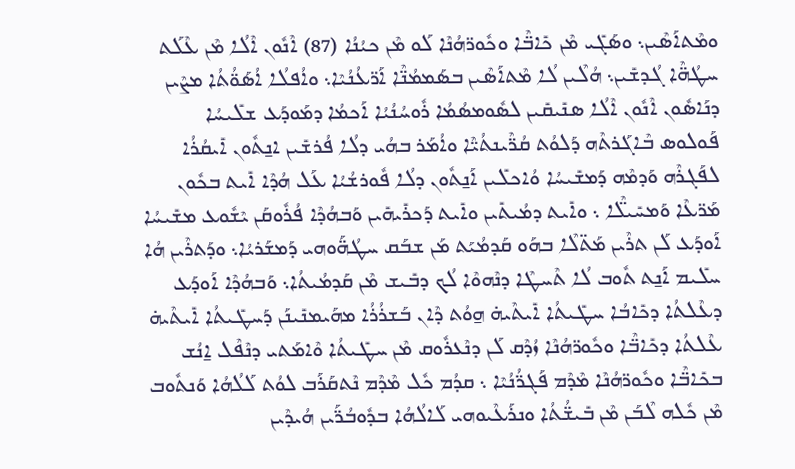ܘܡܶܬܐܰܣܶܝܢ܆ ܘܣܰܓܺܝ ܡܶܢ ܟܺܐܒ̈ܶܐ ܘܟܽܘܪ̈ܗܳܢܶܐ ܠܰܘ ܡܶܢ ܟܝܳܢܳܐ (87) ܐܶܢܽܘܢ ܐܶܠܳܐ ܡܶܢ ܥܶܠܰܬ ܚܛܳܗ̈ܶܐ ܓܳܕܫܺܝܢ܆ ܗܳܠܶܝܢ ܠܳܐ ܡܶܬܐܰܣܶܝܢ ܒܣܰܡܡܳܢ̈ܶܐ ܐܰܪ̈ܥܳܢܳܝܶܐ܆ ܘܐܳܦܠܳܐ ܐܳܣܰܘ̈ܳܬܳܐ ܡܨܶܝܢ ܕܢܰܐܣܽܘܢ ܐܶܢܽܘܢ ܐܶܠܳܐ ܣܢܺܝܩܺܝܢ ܠܣܽܘܡܣܳܡܳܐ ܪܽܘܚܳܢܳܝܳܐ ܐܰܟܡܳܐ ܕܡܰܘܕܰܥ ܫܠܺܝܚܳܐ ܦܰܘܠܘܣ ܒܶܐܓܰܪܬܶܗ ܕܰܠܘܳܬ ܩܳܪ̈ܶܝܢܬܳܝ̈ܶܐ ܘܐܳܡܰܪ ܒܗܳܝ ܕܠܳܐ ܦܳܪܫܺܝܢ ܐܢ̱ܬܽܘܢ ܐܺܝܩܳܪܳܐ ܠܦܰܓܪܶܗ ܘܰܕܡܶܗ ܕܰܡܫܺܝܚܳܐ ܘܳܐܟܠܺܝܢ ܐܰܢ̱ܬܽܘܢ ܕܠܳܐ ܦܽܘܪܫܳܝܳܐ ܥܰܠ ܗܳܕܶܐ ܐܺܝܬ ܒܟܽܘܢ ܡܰܪ̈ܥܶܐ ܘܰܡܚܺܝܠ̈ܶܐ ܆ ܘܐܺܝܬ ܕܡܳܝܬܺܝܢ ܘܐܺܝܬ ܕܰܟܪܺܝܗܺܝܢ ܘܰܒܗܳܕܶܐ ܦܳܪܽܘܩܰܢ ܝܶܫܽܘܥ ܡܫܺܝܚܳܐ ܐܰܘܕܰܥ ܠܰܢ ܬܪܶܝܢ ܡܰܬ̈ܠܶܐ ܒܗܰܘ ܩܰܕܡܳܝܰܬ ܡܰܢ ܫܒܰܩ ܚܛܳܗ̈ܰܘܗܝ ܕܰܡܫܰܪܝܳܐ܆ ܘܕܰܬܪܶܝܢ ܗܳܐ ܚܠܺܝܡ ܐܰܢ̱ܬ ܬܽܘܒ ܠܳܐ ܬܶܚܛܶܐ ܕܢܶܗܘܶܐ ܠܳܟ ܕܒܺܝܫ ܡܶܢ ܩܰܕܡܳܝܬܳܐ܆ ܘܰܒܗܳܕܶܐ ܐܰܘܕܰܥ ܕܥܶܠܬܳܐ ܕܟܺܐܒܳܐ ܚܛܺܝܬܳܐ ܐܺܝܬܶܝܗ̇ ܗ̱ܘܳܬ ܕܶܐܢ ܒܰܫܪܳܪܳܐ ܡܗܰܝܡܢܺܝܢܰܢ ܕܰܚܛܺܝܬܳܐ ܐܺܝܬܶܝܗ̇ ܥܶܠܬܳܐ ܕܟܺܐܒ̈ܶܐ ܘܟܽܘܪ̈ܗܳܢܶܐ ܙܳܕܶܩ ܠܰܢ ܕܢܶܥܪܽܘܩ ܡܶܢ ܚܛܺܝܬܳܐ ܘܶܐܡܰܬܝ ܕܢܶܦܶܠ ܐ̱ܢܳܫ ܒܟܺܐܒ̈ܶܐ ܘܟܽܘܪ̈ܗܳܢܶܐ ܡܶܕܶܡ ܦܰܓܪ̈ܳܢܳܝܶܐ ܆ ܩܕܳܡ ܟܽܠ ܡܶܕܶܡ ܢܶܬܩܰܪܰܒ ܠܘܳܬ ܠܰܠܳܗܳܐ ܘܰܢܬܽܘܒ ܡܶܢ ܟܽܠܗ ܠܶܒܰܢ ܡܶܢ ܒܺܝܫ̈ܳܬܳܐ ܘܢܪܰܥܶܝܘܗܝ ܠܰܐܠܳܗܳܐ ܒܕܽܘܒܳܪ̈ܰܝܢ ܗܳܝܕܶܝܢ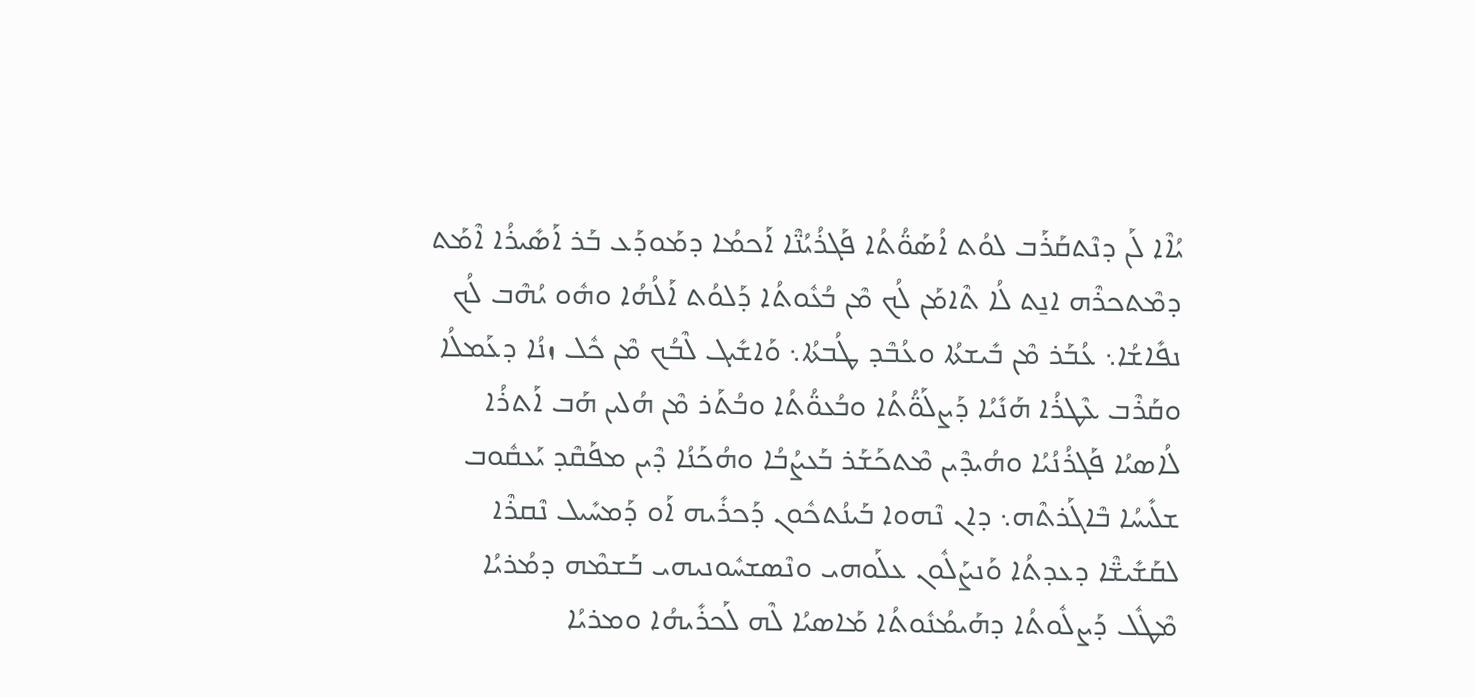ܝܳܐܶܐ ܠܰܢ ܕܢܶܬܩܰܪܰܒ ܠܘܳܬ ܐܳܣܰܘ̈ܳܬܳܐ ܦܰܓܪܳܝܳܢ̈ܶܐ ܐܰܟܡܳܐ ܕܡܰܘܕܰܥ ܒܰܪ ܐܰܣܺܝܪܳܐ ܐܶܡܰܬ ܕܡܶܬܟܪܶܗ ܐܢ̱ܬ ܠܳܐ ܬܶܐܡܰܢ ܠܳܟ ܡܶܢ ܒܳܥܽܘܬܳܐ ܕܰܠܘܳܬ ܐܰܠܳܗܳܐ ܘܗܽܘ ܝܳܗܶܒ ܠܳܟ ܢܦܺܐܫܳܐ܆ ܥܳܒܰܪ ܡܶܢ ܒܺܝܫܬܳܐ ܘܥܳܒܶܕ ܛܳܒܬܳܐ܆ ܘܰܐܫܺܝܓ ܠܶܒܳܟ ܡܶܢ ܟܽܠ ܙܢܳܐ ܕܥܰܡܠܳܐ ܘܩܰܪܶܒ ܥܶܛܪܳܐ ܗܰܢܺܝܳܐ ܕܰܨܠܰܘ̈ܳܬܳܐ ܘܒܳܥܘ̈ܳܬܳܐ ܘܒܳܬܰܪ ܡܶܢ ܗܳܠܝܢ ܗܰܒ ܐܰܬܪܳܐ ܠܳܐܣܝܳܐ ܦܰܓܪܳܢܳܝܳܐ ܘܗܳܝܕܶܝܢ ܡܶܬܟܰܫܰܪ ܒܰܥܨܳܒܳܐ ܘܗܳܟܰܢܳܐ ܕܶܝܢ ܡܦܰܩܶܕ ܝܰܥܩܽܘܒ ܫܠܺܝܚܳܐ ܒܶܐܓܰܪܬܶܗ܆ ܕܐܢ ܢܶܗܘܐ ܒܰܝܢܳܬܟܽܘܢ ܕܰܟܪܺܝܗ ܐܰܘ ܕܰܡܚܺܝܠ ܢܶܩܪܶܐ ܠܩܰܫܺܝܫ̈ܶܐ ܕܥܕܬܳܐ ܘܰܢܨܰܠܽܘܢ ܥܠܰܘܗܝ ܘܢܶܣܫܚܽܘܢܝܗܝ ܒܰܫܡܶܗ ܕܡܳܪܝܳܐ ܡܶܛܽܠ ܕܰܨܠܽܘܬܳܐ ܕܗܰܝܡܳܢܽܘܬܳܐ ܡܰܐܣܝܳܐ ܠܶܗ ܠܰܟܪܺܝܗܳܐ ܘܡܪܝܳܐ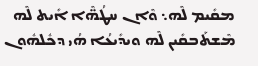ܡܩܺܝܡ ܠܶܗ܆ ܘܶܐܢ ܚܛܳܗ̈ܶܐ ܐܺܝܬ ܠܶܗ ܡܶܫܬܰܒܩܺܝܢ ܠܶܗ ܘܝܕܺܝܥܳܐ ܗܳܝ ܕܟܽܠܗܽܘܢ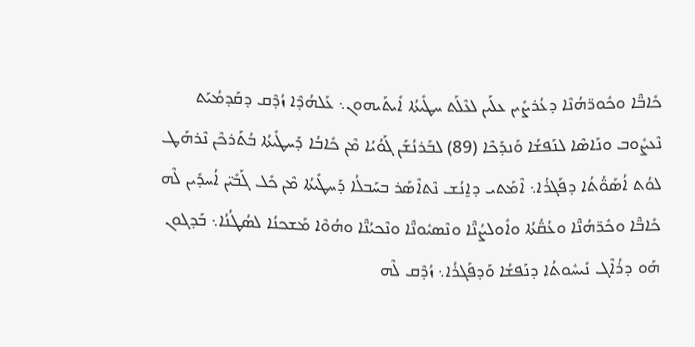ܟܺܐܒ̈ܶܐ ܘܟܽܘܪ̈ܗܳܢܶܐ ܕܥܳܪܨܺܝܢ ܥܠܰܝܢ ܠܥܶܠܰܬ ܚܛܺܝܬܳܐ ܐܺܝܬܰܝܗܘܢ܆ ܥܰܠܗܳܕܶܐ ܙܳܕܶܩ ܕܩܰܕܡܳܝܰܬ ܢܶܥܨܽܘܒ ܘܢܰܐܣܶܐ ܠܢܰܦܫܳܐ ܘܰܢܕܰܟܶܐ (89) ܠܒܰܪܢܳܫܰܢ ܓܰܘܳܝܳܐ ܡܶܢ ܟܺܐܒܳܐ ܕܰܚܛܺܝܬܳܐ ܒܳܬܰܪܟܶܢ ܢܶܪܗܰܛ ܠܘܳܬ ܐܳܣܰܘ̈ܳܬܳܐ ܕܦܰܓܪܳܐ܆ ܐܶܡܰܬܝ ܕܐ̱ܢܳܫ ܢܶܬܐܶܣܰܪ ܒܚܰܒܠܳܐ ܕܰܚܛܺܝܬܳܐ ܡܶܢ ܟܺܠ ܓܰܒܺܝ̈ܢ ܐܳܚܕܺܝܢ ܠܶܗ ܟܺܐܒ̈ܶܐ ܘܟܽܪ̈ܗܳܢ̈ܶܐ ܘܥܳܩ̈ܳܬܳܐ ܘܐܽܘܠܨܳܢ̈ܶܐ ܘܢܶܣܝܽܘܢ̈ܶܐ ܘܢܶܟܝܳܢ̈ܶܐ ܘܗܳܘܶܐ ܡܰܫܟܢܳܐ ܠܣܳܛܳܢܳܐ܆ ܒܰܕܓܘܢ ܗܰܘ ܕܪܳܐܶܓ ܢܺܝܚܽܘܬܳܐ ܕܢܰܦܫܳܐ ܘܰܕܦܰܓܪܳܐ܆ ܙܳܕܶܩ ܠܶܗ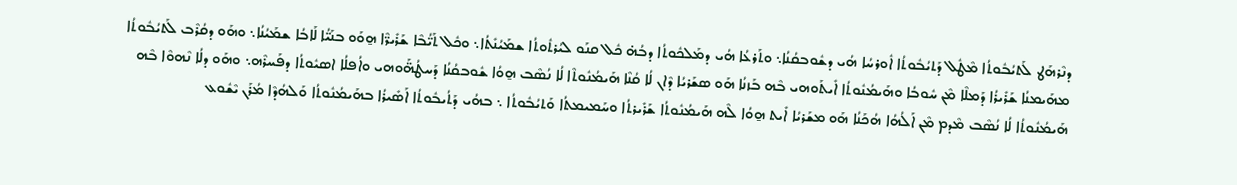ܕܢܶܪܗܰܛ ܠܰܬܝܳܒܽܘܬܳܐ ܡܶܛܽܠ ܕܰܬܝܳܒܽܘܬܳܐ ܐܽܘܪܚܳܐ ܗܳܝ ܕܫܽܘܒܩܳܢܳܐ܆ ܘܬܰܪܥܳܐ ܗܳܝ ܕܡܰܠܟܽܘܬܳܐ ܕܒܳܗ̇ ܟܽܠ ܩܢܰܘ ܠܝܳܪܬܽܘܬܳܐ ܫܡܰܝܳܢܺܬܳܐ܆ ܘܟܽܠ ܬܰܝ̈ܳܒܶܐ ܫܰܪܺܝܪ̈ܶܐ ܗ̱ܘܰܘ ܒܢܰܝ̈ܳܐ ܠܰܐܒܳܐ ܫܡܰܝܳܢܳܐ܆ ܘܗܰܘ ܕܩܳܪܶܒ ܠܰܬܝܳܒܽܘܬܳܐ ܡܗܰܝܡܢܳܐ ܫܰܪܺܝܪܳܐ ܕܰܡܠܶܐ ܡܶܢ ܚܽܘܒܳܐ ܘܗܰܝܡܳܢܽܘܬܳܐ ܐܺܝܬܰܘܗܝ ܒܶܗ ܒܰܙܢܳܐ ܗܰܘ ܣܫܰܪܝܳܐ ܕܶܐܢ ܠܳܐ ܩܳܢܶܐ ܗܰܝܡܳܢܽܘܬܶܐ ܠܳܐ ܢܳܣܶܒ ܗ̱ܘܳܐ ܫܽܘܒܩܳܢܳܐ ܕܰܚܛܳܗ̈ܰܘܗܝ ܘܐܳܦܠܳܐ ܐܣܝܽܘܬܳܐ ܕܦܰܚܪܶܗ܆ ܘܗܰܘ ܕܠܳܐ ܢܶܗܘܶܐ ܒܶܗ ܗܰܝܡܳܢܽܘܬܳܐ ܠܳܐ ܢܳܣܶܒ ܡܶܕܡ ܡܶܢ ܐܰܠܳܗܳܐ ܗܳܟܰܢܳܐ ܗܰܘ ܡܫܰܪܝܳܐ ܐܺܝܬ ܗ̱ܘܳܐ ܠܶܗ ܗܰܝܡܳܢܽܘܬܳܐ ܫܰܪܺܝܪܬܳܐ ܘܚܰܡܝܡܬܳܐ ܘܰܬܝܳܒܽܘܬܳܐ ܆ ܒܗܳܝ ܕܰܬܳܝܒܽܘܬܳܐ ܐܰܣܺܝܪܳܐ ܒܗܰܝܡܳܢܽܘܬܳܐ ܘܰܠܗܳܕܶܐ ܡܳܪܰܢ ܝܶܫܽܘܥ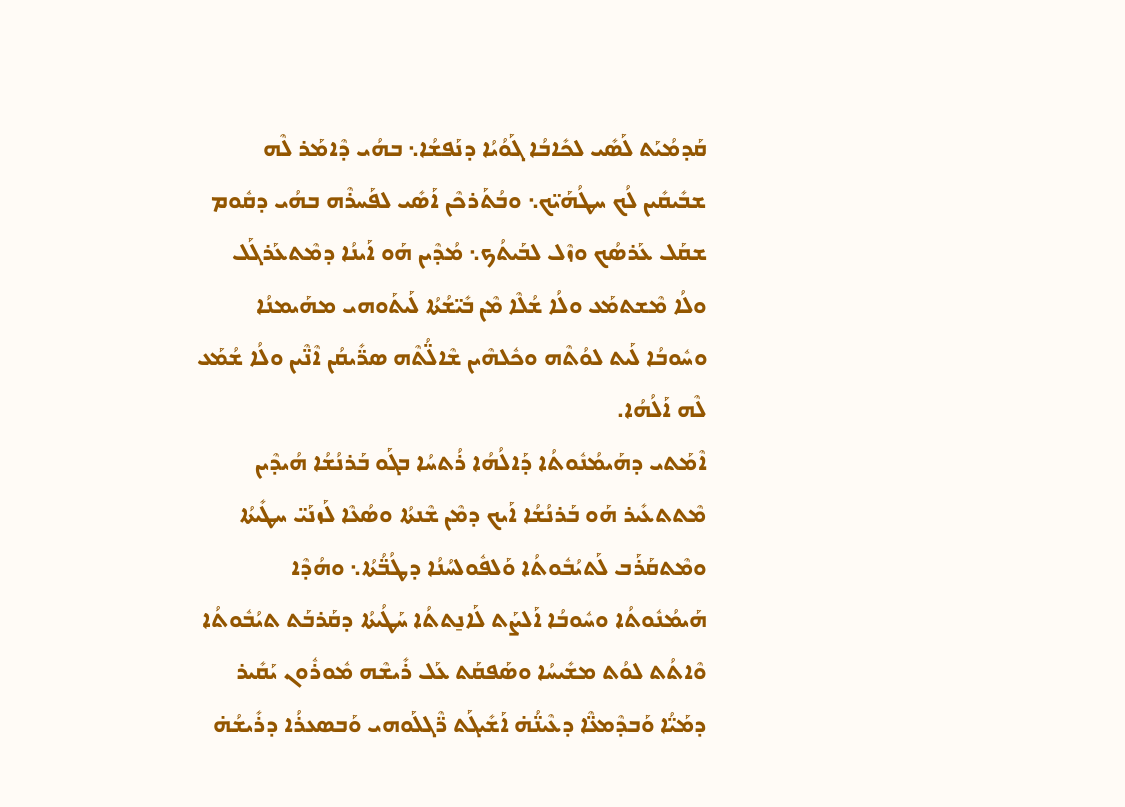ܩܰܕܡܳܝܰܬ ܠܰܣܺܝ ܠܟܺܐܒܳܐ ܓܰܘܳܝܳܐ ܕܢܰܦܫܳܐ܆ ܒܗܳܝ ܕܶܐܡܰܪ ܠܶܗ ܫܒܺܝܩܺܝܢ ܠܳܟ ܚܛܳܗܰܝ̈ܟ܆ ܘܒܳܬܰܪܟܶܢ ܐܰܣܺܝ ܠܦܰܚܪܶܗ ܒܗܳܝ ܕܩܽܘܡ ܫܩܰܠ ܥܰܪܣܳܟ ܘܙܶܠ ܠܒܰܝܬܳܟ܆ ܡܳܕܶܝܢ ܗܰܘ ܐܰܝܢܳܐ ܕܡܶܬܥܰܪܓܰܠ ܘܠܳܐ ܡܶܫܬܡܰܥ ܘܠܳܐ ܫܳܠܶܐ ܡܶܢ ܒܺܝ̈ܫܳܬܳܐ ܠܰܝܬܰܘܗܝ ܡܗܰܝܡܢܳܐ ܘܚܽܘܒܳܐ ܠܰܝܬ ܠܘܳܬܶܗ ܘܟܽܠܗܶܝܢ ܫܶܐܠ̈ܳܬܶܗ ܣܪ̈ܺܝܩܳܢ ܐܶܢ̈ܶܝܢ ܘܠܳܐ ܫܳܡܰܥ ܠܶܗ ܐܰܠܳܗܳܐ.
ܐܶܡܰܬܝ ܕܗܰܝܡܳܢܽܘܬܳܐ ܕܰܐܠܳܗܳܐ ܪܳܬܚܳܐ ܒܓܰܘ ܒܰܪܢܳܫܳܐ ܗܳܝܕܶܝܢ ܡܶܬܬܥܺܝܪ ܗܰܘ ܒܰܪܢܳܫܳܐ ܐܰܝܟ ܕܡܶܢ ܫܶܢܬܳܐ ܘܣܳܥܶܐ ܠܰܙܢܰܝ̈ ܚܛܺܝܬܳܐ ܘܡܶܬܩܰܪܰܒ ܠܰܬܝܳܒܽܘܬܳܐ ܘܰܠܦܽܘܠܚܳܢܳܐ ܕܛܳܒ̈ܳܬܳܐ܆ ܘܗܳܕܶܐ ܗܰܝܡܳܢܽܘܬܳܐ ܘܚܽܘܒܳܐ ܐܰܠܨܰܬ ܠܰܐܢ̱ܬܬܳܐ ܚܰܛܳܝܬܳܐ ܕܩܰܪܒܰܬ ܬܝܳܒܽܘܬܳܐ ܘܶܐܬܳܬ ܠܘܳܬ ܡܫܺܝܚܳܐ ܘܣܰܦܩܰܬ ܥܰܠ ܪܺܝܫܶܗ ܡܽܘܪܽܘܢ ܝܰܩܺܝܪ ܕܡܰܝ̈ܳܐ ܘܰܒܕܶܡܥ̈ܶܐ ܕܥܶܝܢ̈ܳܗ̇ ܐܰܫܺܝܓܰܬ ܪ̈ܶܓܠܰܘܗܝ ܘܰܒܣܥܪܳܐ ܕܪܺܝܫܳܗ̇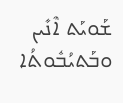ܫܰܘܝܰܬ ܐܶܢܺܝܢ ܘܒܰܬܝܳܒܽܘܬܳܐ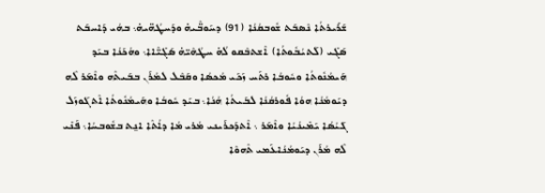ܫܰܪܺܝܪܬܳܐ ܢܶܣܒܰܬ ܫܽܘܒܩܳܢܳܐ (91) ܕܚܰܘܒ̈ܶܝܗ̇ ܘܕܰܚܛܳܗ̈ܝܗ̇܆ ܒܗܳܝ ܕܰܐܚܒܰܬ ܣܰܓܺܝ (ܠܰܬܝܳܒܽܘܬܳܐ) ܐܶܫܬܒܶܩܘ ܠܳܗ̇ ܚܛܳܗܶܝ̈ܗ̇ ܣܰܓܺܝ̈ܶܐܐ܆ ܘܗܳܟܰܢܳܐ ܒܝܰܕ ܗܰܝܡܳܢܽܘܬܳܐ ܘܚܽܘܒܳܐ ܪܬܰܚ ܙܰܟܰܝ ܡܳܟܣܳܐ ܘܩܰܒܶܠ ܠܡܳܪܰܢ ܒܒܰܝܬܶܗ ܘܐܶܡܰܪ ܠܶܗ ܕܝܰܘܡܳܢܳܐ ܗܘܳܐ ܦܽܘܪܩܳܢܳܐ ܠܒܰܝܬܳܐ ܗܳܢܳܐ܆ ܒܝܰܕ ܚܽܘܒܳܐ ܘܗܰܝܡܳܢܽܘܬܳܐ ܐܶܬܓܰܘܙܰܠ ܓܰܝܳܣܳܐ ܝܰܡܺܝܢܳܝܳܐ ܘܐܶܡܰܪ ܆ ܐܶܬܕܰܟܪܰܝܢܝ ܡܳܪܝ ܡܳܐ ܕܐܳܬܶܐ ܐܢ̱ܬ ܒܫܽܘܒܚܳܐ܆ ܦܰܢܺܝ ܠܶܗ ܡܳܪܰܢ ܕܝܰܘܡܳܢܳܐܥܰܡܝ ܬܶܗܘܶܐ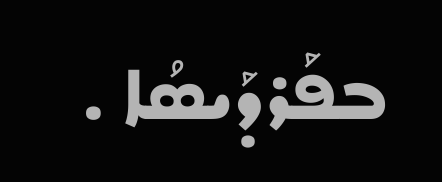ܒܦܰܪܕܰܝܣܳܐ .